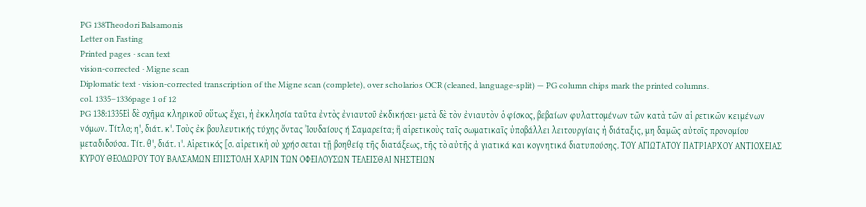PG 138Theodori Balsamonis
Letter on Fasting
Printed pages · scan text
vision-corrected · Migne scan
Diplomatic text · vision-corrected transcription of the Migne scan (complete), over scholarios OCR (cleaned, language-split) — PG column chips mark the printed columns.
col. 1335–1336page 1 of 12
PG 138:1335Εἰ δὲ σχῆμα κληρικοῦ οὕτως ἔχει, ἡ ἐκκλησία ταῦτα ἐντὸς ἐνιαυτοῦ ἐκδικήσει· μετὰ δὲ τὸν ἐνιαυτὸν ὁ φίσκος, βεβαίων φυλαττομένων τῶν κατὰ τῶν αἱ ρετικῶν κειμένων νόμων. Τίτλο; η', διάτ. κ'. Τοὺς ἐκ βουλευτικής τύχης ὄντας Ἰουδαίους ή Σαμαρείτα; ἢ αἱρετικοὺς ταῖς σωματικαῖς ὑποβάλλει λειτουργίαις ἡ διάταξις, μη δαμῶς αὐτοῖς προνομίου μεταδιδούσα. Τίτ. θ', διάτ. ι'. Αἱρετικός [σ. αἱρετικὴ οὐ χρήσ σεται τῇ βοηθείᾳ τῆς διατάξεως, τῆς τὸ αὐτῆς ἀ γιατικά και κογνητικά διατυπούσης. ΤΟΥ ΑΓΙΩΤΑΤΟΥ ΠΑΤΡΙΑΡΧΟΥ ΑΝΤΙΟΧΕΙΑΣ ΚΥΡΟΥ ΘΕΟΔΩΡΟΥ ΤΟΥ ΒΑΛΣΑΜΩΝ ΕΠΙΣΤΟΛΗ ΧΑΡΙΝ ΤΩΝ ΟΦΕΙΛΟΥΣΩΝ ΤΕΛΕΙΣΘΑΙ ΝΗΣΤΕΙΩΝ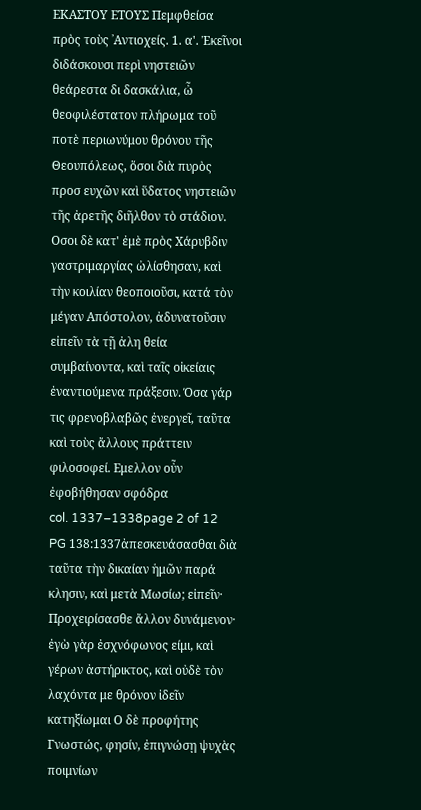ΕΚΑΣΤΟΥ ΕΤΟΥΣ Πεμφθείσα πρὸς τοὺς ᾿Αντιοχείς. 1. α'. Ἐκεῖνοι διδάσκουσι περὶ νηστειῶν θεάρεστα δι δασκάλια, ὦ θεοφιλέστατον πλήρωμα τοῦ ποτὲ περιωνύμου θρόνου τῆς Θεουπόλεως, ὅσοι διὰ πυρὸς προσ ευχῶν καὶ ὕδατος νηστειῶν τῆς ἀρετῆς διῆλθον τὸ στάδιον. Οσοι δὲ κατ' ἐμὲ πρὸς Χάρυβδιν γαστριμαργίας ὠλίσθησαν, καὶ τὴν κοιλίαν θεοποιοῦσι, κατά τὸν μέγαν Απόστολον, ἀδυνατοῦσιν εἰπεῖν τὰ τῇ ἀλη θεία συμβαίνοντα, καὶ ταῖς οἰκείαις ἐναντιούμενα πράξεσιν. Όσα γάρ τις φρενοβλαβῶς ἐνεργεῖ, ταῦτα καὶ τοὺς ἄλλους πράττειν φιλοσοφεί. Εμελλον οὖν ἐφοβήθησαν σφόδρα
col. 1337–1338page 2 of 12
PG 138:1337ἀπεσκευάσασθαι διὰ ταῦτα τὴν δικαίαν ἡμῶν παρά κλησιν, καὶ μετὰ Μωσίω; εἰπεῖν· Προχειρίσασθε ἄλλον δυνάμενον· ἐγὼ γὰρ ἐσχνόφωνος είμι, καὶ γέρων ἀστήρικτος, καὶ οὐδὲ τὸν λαχόντα με θρόνον ἰδεῖν κατηξίωμαι Ο δὲ προφήτης Γνωστώς, φησίν, ἐπιγνώσῃ ψυχὰς ποιμνίων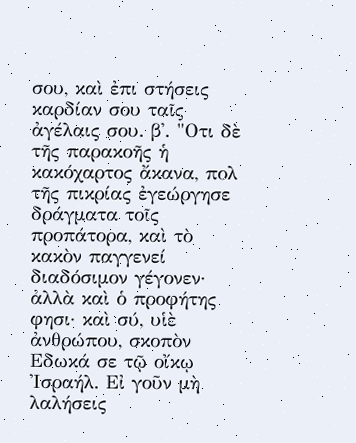σου, καὶ ἐπι στήσεις καρδίαν σου ταῖς ἀγέλαις σου. β'. "Οτι δὲ τῆς παρακοῆς ἡ κακόχαρτος ἄκανα, πολ τῆς πικρίας ἐγεώργησε δράγματα τοῖς προπάτορα, καὶ τὸ κακὸν παγγενεί διαδόσιμον γέγονεν· ἀλλὰ καὶ ὁ προφήτης φησι· καὶ σύ, υἱὲ ἀνθρώπου, σκοπὸν Εδωκά σε τῷ οἴκῳ Ἰσραήλ. Εἰ γοῦν μὴ λαλήσεις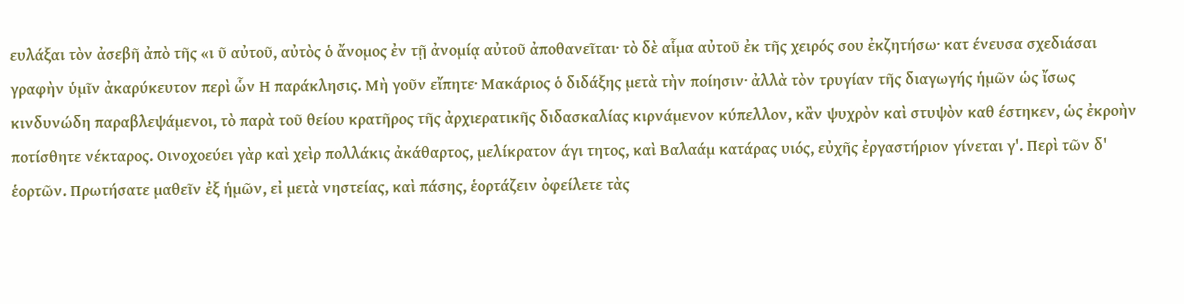ευλάξαι τὸν ἀσεβῆ ἀπὸ τῆς «ι ῦ αὐτοῦ, αὐτὸς ὁ ἄνομος ἐν τῇ ἀνομίᾳ αὐτοῦ ἀποθανεῖται· τὸ δὲ αἷμα αὐτοῦ ἐκ τῆς χειρός σου ἐκζητήσω· κατ ένευσα σχεδιάσαι γραφὴν ὑμῖν ἀκαρύκευτον περὶ ὧν Η παράκλησις. Μὴ γοῦν εἴπητε· Μακάριος ὁ διδάξης μετὰ τὴν ποίησιν· ἀλλὰ τὸν τρυγίαν τῆς διαγωγής ἡμῶν ὡς ἴσως κινδυνώδη παραβλεψάμενοι, τὸ παρὰ τοῦ θείου κρατῆρος τῆς ἀρχιερατικῆς διδασκαλίας κιρνάμενον κύπελλον, κἂν ψυχρὸν καὶ στυψὸν καθ έστηκεν, ὡς ἐκροὴν ποτίσθητε νέκταρος. Οινοχοεύει γὰρ καὶ χεὶρ πολλάκις ἀκάθαρτος, μελίκρατον άγι τητος, καὶ Βαλαάμ κατάρας υιός, εὐχῆς ἐργαστήριον γίνεται γ'. Περὶ τῶν δ' ἑορτῶν. Πρωτήσατε μαθεῖν ἐξ ἡμῶν, εἰ μετὰ νηστείας, καὶ πάσης, ἑορτάζειν ὀφείλετε τὰς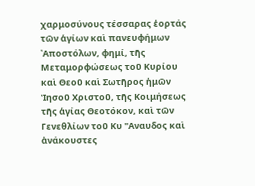χαρμοσύνους τέσσαρας ἑορτάς τῶν ἁγίων καὶ πανευφήμων ᾿Αποστόλων, φημί, τῆς Μεταμορφώσεως τοῦ Κυρίου καὶ Θεοῦ καὶ Σωτῆρος ἡμῶν Ἰησοῦ Χριστοῦ, τῆς Κοιμήσεως τῆς ἁγίας Θεοτόκον, καὶ τῶν Γενεθλίων τοῦ Κυ "Αναυδος καὶ ἀνάκουστες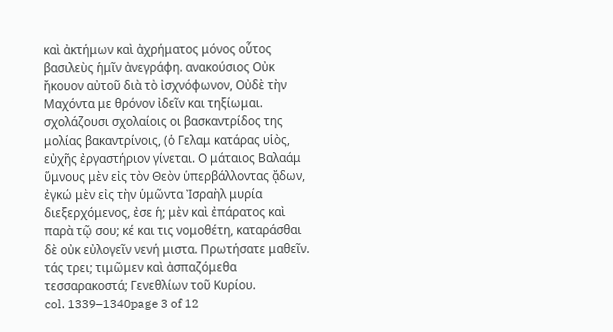καὶ ἀκτήμων καὶ ἀχρήματος μόνος οὗτος βασιλεὺς ἡμῖν ἀνεγράφη. ανακούσιος Οὐκ ἤκουον αὐτοῦ διὰ τὸ ἰσχνόφωνον, Οὐδὲ τὴν Μαχόντα με θρόνον ἰδεῖν και τηξίωμαι. σχολάζουσι σχολαίοις οι βασκαντρίδος της μολίας βακαντρίνοις, (ὁ Γελαμ κατάρας υἱὸς, εὐχῆς ἐργαστήριον γίνεται. Ο μάταιος Βαλαάμ ὕμνους μὲν εἰς τὸν Θεὸν ὑπερβάλλοντας ᾄδων, ἐγκώ μὲν εἰς τὴν ὑμῶντα Ἰσραὴλ μυρία διεξερχόμενος, ἐσε ἡ; μὲν καὶ ἐπάρατος καὶ παρὰ τῷ σου; κέ και τις νομοθέτη, καταράσθαι δὲ οὐκ εὐλογεῖν νενή μιστα. Πρωτήσατε μαθεῖν. τάς τρει; τιμῶμεν καὶ ἀσπαζόμεθα τεσσαρακοστά; Γενεθλίων τοῦ Κυρίου.
col. 1339–1340page 3 of 12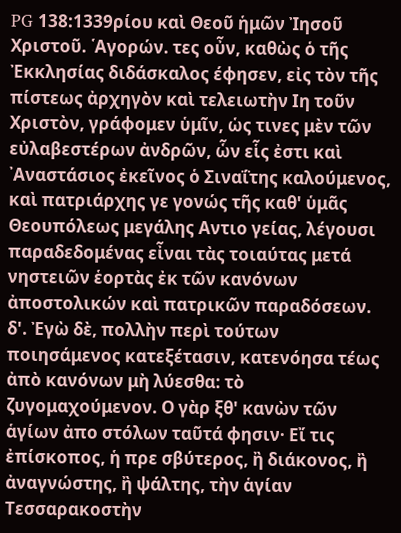PG 138:1339ρίου καὶ Θεοῦ ἡμῶν Ἰησοῦ Χριστοῦ. ῾Αγορών. τες οὖν, καθὼς ὁ τῆς Ἐκκλησίας διδάσκαλος έφησεν, εἰς τὸν τῆς πίστεως ἀρχηγὸν καὶ τελειωτὴν Ιη τοῦν Χριστὸν, γράφομεν ὑμῖν, ὡς τινες μὲν τῶν εὐλαβεστέρων ἀνδρῶν, ὧν εἷς ἐστι καὶ ᾿Αναστάσιος ἐκεῖνος ὁ Σιναΐτης καλούμενος, καὶ πατριάρχης γε γονώς τῆς καθ' ὑμᾶς Θεουπόλεως μεγάλης Αντιο γείας, λέγουσι παραδεδομένας εἶναι τὰς τοιαύτας μετά νηστειῶν ἑορτὰς ἐκ τῶν κανόνων ἀποστολικών καὶ πατρικῶν παραδόσεων. δ'. Ἐγὼ δὲ, πολλὴν περὶ τούτων ποιησάμενος κατεξέτασιν, κατενόησα τέως ἀπὸ κανόνων μὴ λύεσθα: τὸ ζυγομαχούμενον. Ο γὰρ ξθ' κανὼν τῶν ἁγίων ἀπο στόλων ταῦτά φησιν· Εἴ τις ἐπίσκοπος, ἡ πρε σβύτερος, ἢ διάκονος, ἢ ἀναγνώστης, ἢ ψάλτης, τὴν ἁγίαν Τεσσαρακοστὴν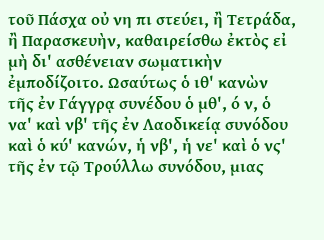τοῦ Πάσχα οὐ νη πι στεύει, ἢ Τετράδα, ἢ Παρασκευὴν, καθαιρείσθω ἐκτὸς εἰ μὴ δι' ασθένειαν σωματικὴν ἐμποδίζοιτο. Ωσαύτως ὁ ιθ' κανὼν τῆς ἐν Γάγγρᾳ συνέδου ὁ μθ', ό ν, ὁ να' καὶ νβ' τῆς ἐν Λαοδικείᾳ συνόδου καὶ ὁ κύ' κανών, ἡ νβ', ἡ νε' καὶ ὁ νς' τῆς ἐν τῷ Τρούλλω συνόδου, μιας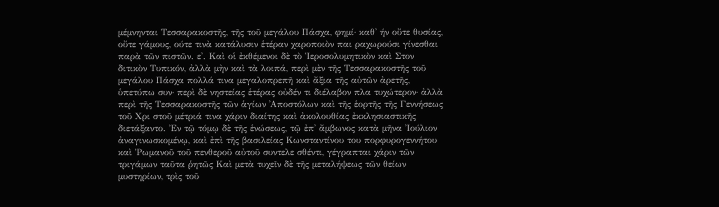μέμνηνται Τεσσαρακοστῆς, τῆς τοῦ μεγάλου Πάσχα, φημί· καθ' ήν οὔτε θυσίας, οὔτε γάμους, ούτε τινὰ κατάλυσιν ἑτέραν χαροποιὸν παι ραχωρούσι γίνεσθαι παρὰ τῶν πιστῶν. ε'. Καὶ οἱ ἐκθέμενοι δὲ τὸ Ἱεροσολυμητικὸν καὶ Στον διτικὸν Τυπικόν, ἀλλὰ μὴν καὶ τὰ λοιπά, περὶ μὲν τῆς Τεσσαρακοστῆς τοῦ μεγάλου Πάσχα πολλά τινα μεγαλοπρεπῆ καὶ ἄξια τῆς αὐτῶν ἀρετῆς, ὑπετύπω συν· περὶ δὲ νηστείας ἑτέρας οὐδέν τι διέλαβον πλα τυχώτερον· ἀλλὰ περὶ τῆς Τεσσαρακοστῆς τῶν ἁγίων ᾿Αποστόλων καὶ τῆς ἑορτῆς τῆς Γεννήσεως τοῦ Χρι στοῦ μέτριά τινα χάριν διαίτης καὶ ἀκολουθίας ἐκκλησιαστικῆς διετάξαντο. Ἐν τῷ τόμῳ δὲ τῆς ἑνώσεως, τῷ ἐπ' ἄμβωνος κατὰ μῆνα Ἰούλιον ἀναγινωσκομένῳ, καὶ ἐπὶ τῆς βασιλείας Κωνσταντίνου του πορφυρογεννήτου καὶ Ῥωμανοῦ τοῦ πενθεροῦ αὐτοῦ συντελε σθέντι, γέγραπται χάριν τῶν τριγάμων ταῦτα ῥητῶς Καὶ μετὰ τυχεῖν δὲ τῆς μεταλήψεως τῶν θείων μυστηρίων, τρὶς τοῦ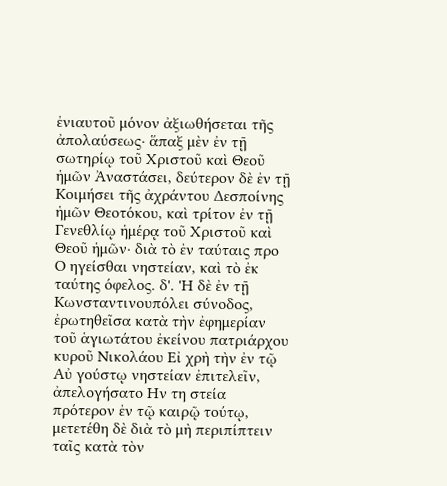ἐνιαυτοῦ μόνον ἀξιωθήσεται τῆς ἀπολαύσεως· ἅπαξ μὲν ἐν τῇ σωτηρίῳ τοῦ Χριστοῦ καὶ Θεοῦ ἡμῶν Ἀναστάσει, δεύτερον δὲ ἐν τῇ Κοιμήσει τῆς ἀχράντου Δεσποίνης ἡμῶν Θεοτόκου, καὶ τρίτον ἐν τῇ Γενεθλίῳ ἡμέρᾳ τοῦ Χριστοῦ καὶ Θεοῦ ἡμῶν· διὰ τὸ ἐν ταύταις προ Ο ηγείσθαι νηστείαν, καὶ τὸ ἐκ ταύτης όφελος. δ'. 'Η δὲ ἐν τῇ Κωνσταντινουπόλει σύνοδος, ἐρωτηθεῖσα κατὰ τὴν ἐφημερίαν τοῦ ἁγιωτάτου ἐκείνου πατριάρχου κυροῦ Νικολάου Εἰ χρὴ τὴν ἐν τῷ Αὐ γούστῳ νηστείαν ἐπιτελεῖν, ἀπελογήσατο Ην τη στεία πρότερον ἐν τῷ καιρῷ τούτῳ, μετετέθη δὲ διὰ τὸ μὴ περιπίπτειν ταῖς κατὰ τὸν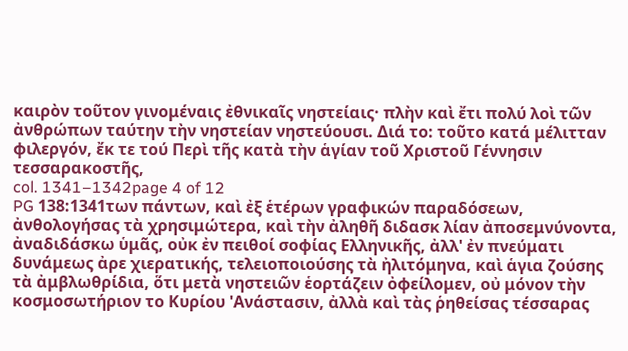καιρὸν τοῦτον γινομέναις ἐθνικαῖς νηστείαις· πλὴν καὶ ἔτι πολύ λοὶ τῶν ἀνθρώπων ταύτην τὴν νηστείαν νηστεύουσι. Διά το: τοῦτο κατά μέλιτταν φιλεργόν, ἔκ τε τού Περὶ τῆς κατὰ τὴν ἁγίαν τοῦ Χριστοῦ Γέννησιν τεσσαρακοστῆς,
col. 1341–1342page 4 of 12
PG 138:1341των πάντων, καὶ ἐξ ἑτέρων γραφικών παραδόσεων, ἀνθολογήσας τὰ χρησιμώτερα, καὶ τὴν ἀληθῆ διδασκ λίαν ἀποσεμνύνοντα, ἀναδιδάσκω ὑμᾶς, οὐκ ἐν πειθοί σοφίας Ελληνικῆς, ἀλλ' ἐν πνεύματι δυνάμεως ἀρε χιερατικής, τελειοποιούσης τὰ ἠλιτόμηνα, καὶ ἁγια ζούσης τὰ ἀμβλωθρίδια, ὅτι μετὰ νηστειῶν ἑορτάζειν ὀφείλομεν, οὐ μόνον τὴν κοσμοσωτήριον το Κυρίου 'Ανάστασιν, ἀλλὰ καὶ τὰς ῥηθείσας τέσσαρας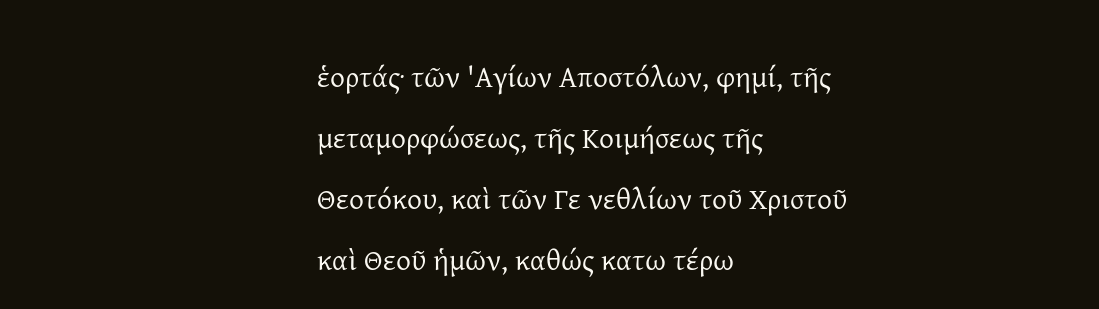ἑορτάς· τῶν 'Αγίων Αποστόλων, φημί, τῆς μεταμορφώσεως, τῆς Κοιμήσεως τῆς Θεοτόκου, καὶ τῶν Γε νεθλίων τοῦ Χριστοῦ καὶ Θεοῦ ἡμῶν, καθώς κατω τέρω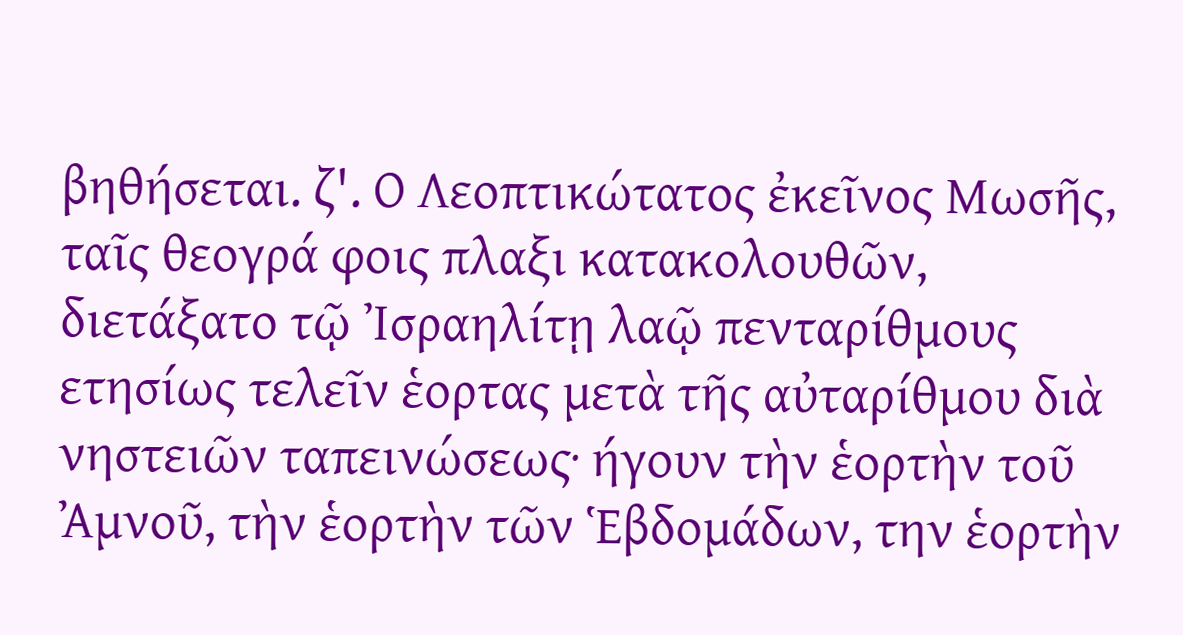βηθήσεται. ζ'. Ο Λεοπτικώτατος ἐκεῖνος Μωσῆς, ταῖς θεογρά φοις πλαξι κατακολουθῶν, διετάξατο τῷ Ἰσραηλίτῃ λαῷ πενταρίθμους ετησίως τελεῖν ἑορτας μετὰ τῆς αὐταρίθμου διὰ νηστειῶν ταπεινώσεως· ήγουν τὴν ἑορτὴν τοῦ Ἀμνοῦ, τὴν ἑορτὴν τῶν Ἑβδομάδων, την ἑορτὴν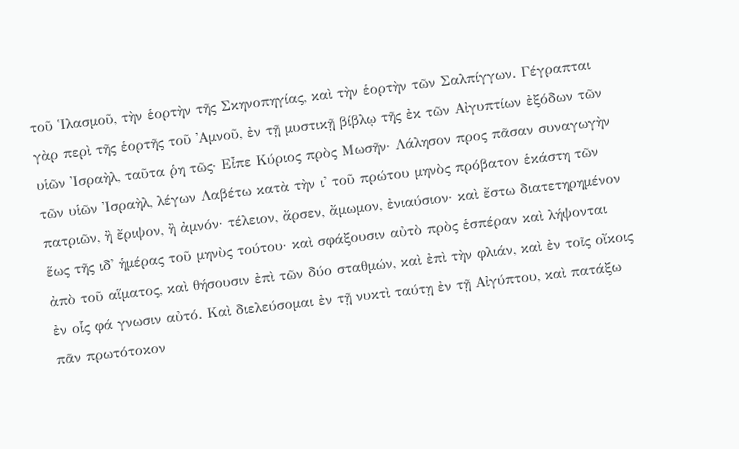τοῦ Ἱλασμοῦ, τὴν ἑορτὴν τῆς Σκηνοπηγίας, καὶ τὴν ἑορτὴν τῶν Σαλπίγγων. Γέγραπται γὰρ περὶ τῆς ἑορτῆς τοῦ ᾿Αμνοῦ, ἐν τῇ μυστικῇ βίβλῳ τῆς ἐκ τῶν Αἰγυπτίων ἐξόδων τῶν υἱῶν Ἰσραὴλ, ταῦτα ῥη τῶς· Εἶπε Κύριος πρὸς Μωσῆν· Λάλησον προς πᾶσαν συναγωγὴν τῶν υἱῶν Ἰσραὴλ, λέγων Λαβέτω κατὰ τὴν ι' τοῦ πρώτου μηνὸς πρόβατον ἑκάστη τῶν πατριῶν, ἢ ἔριψον, ἢ ἀμνόν· τέλειον, ἄρσεν, ἄμωμον, ἐνιαύσιον· καὶ ἔστω διατετηρημένον ἕως τῆς ιδ' ἡμέρας τοῦ μηνὺς τούτου· καὶ σφάξουσιν αὐτὸ πρὸς ἑσπέραν καὶ λήψονται ἀπὸ τοῦ αἵματος, καὶ θήσουσιν ἐπὶ τῶν δύο σταθμών, καὶ ἐπὶ τὴν φλιάν, καὶ ἐν τοῖς οἴκοις ἐν οἷς φά γνωσιν αὐτό. Καὶ διελεύσομαι ἐν τῇ νυκτὶ ταύτῃ ἐν τῇ Αἰγύπτου, καὶ πατάξω πᾶν πρωτότοκον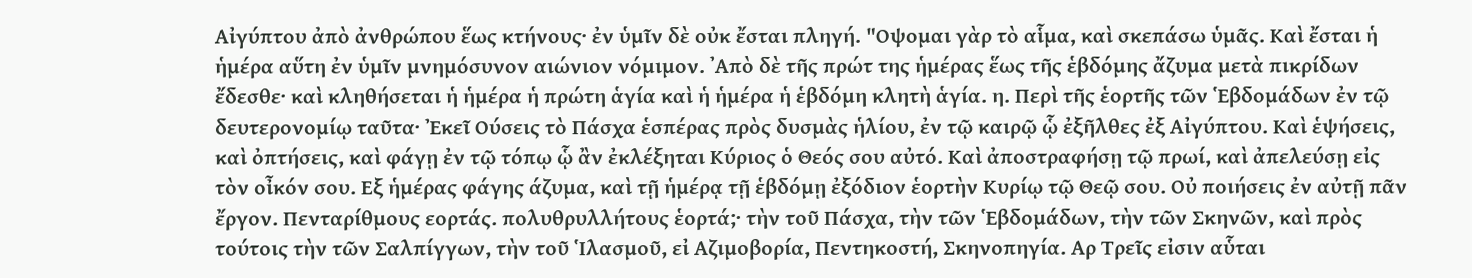Αἰγύπτου ἀπὸ ἀνθρώπου ἕως κτήνους· ἐν ὑμῖν δὲ οὐκ ἔσται πληγή. "Οψομαι γὰρ τὸ αἷμα, καὶ σκεπάσω ὑμᾶς. Καὶ ἔσται ἡ ἡμέρα αὕτη ἐν ὑμῖν μνημόσυνον αιώνιον νόμιμον. ᾿Απὸ δὲ τῆς πρώτ της ἡμέρας ἕως τῆς ἑβδόμης ἄζυμα μετὰ πικρίδων ἔδεσθε· καὶ κληθήσεται ἡ ἡμέρα ἡ πρώτη ἁγία καὶ ἡ ἡμέρα ἡ ἑβδόμη κλητὴ ἁγία. η. Περὶ τῆς ἑορτῆς τῶν Ἑβδομάδων ἐν τῷ δευτερονομίῳ ταῦτα· Ἐκεῖ Ούσεις τὸ Πάσχα ἑσπέρας πρὸς δυσμὰς ἡλίου, ἐν τῷ καιρῷ ᾧ ἐξῆλθες ἐξ Αἰγύπτου. Καὶ ἑψήσεις, καὶ ὀπτήσεις, καὶ φάγῃ ἐν τῷ τόπῳ ᾧ ἂν ἐκλέξηται Κύριος ὁ Θεός σου αὐτό. Καὶ ἀποστραφήσῃ τῷ πρωί, καὶ ἀπελεύσῃ εἰς τὸν οἶκόν σου. Εξ ἡμέρας φάγης άζυμα, καὶ τῇ ἡμέρᾳ τῇ ἑβδόμῃ ἐξόδιον ἑορτὴν Κυρίῳ τῷ Θεῷ σου. Οὐ ποιήσεις ἐν αὐτῇ πᾶν ἔργον. Πενταρίθμους εορτάς. πολυθρυλλήτους ἑορτά;· τὴν τοῦ Πάσχα, τὴν τῶν Ἑβδομάδων, τὴν τῶν Σκηνῶν, καὶ πρὸς τούτοις τὴν τῶν Σαλπίγγων, τὴν τοῦ Ἱλασμοῦ, εἰ Αζιμοβορία, Πεντηκοστή, Σκηνοπηγία. Αρ Τρεῖς εἰσιν αὗται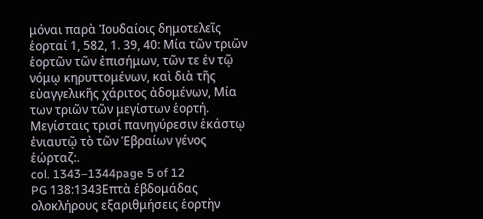μόναι παρὰ Ἰουδαίοις δημοτελεῖς ἑορταί 1, 582, 1. 39, 40: Μία τῶν τριῶν ἑορτῶν τῶν ἐπισήμων, τῶν τε ἐν τῷ νόμῳ κηρυττομένων, καὶ διὰ τῆς εὐαγγελικῆς χάριτος ἀδομένων, Μία των τριῶν τῶν μεγίστων ἑορτή. Μεγίσταις τρισί πανηγύρεσιν ἑκάστῳ ἐνιαυτῷ τὸ τῶν Ἑβραίων γένος ἑώρταζ:.
col. 1343–1344page 5 of 12
PG 138:1343Επτὰ ἑβδομάδας ολοκλήρους εξαριθμήσεις ἑορτὴν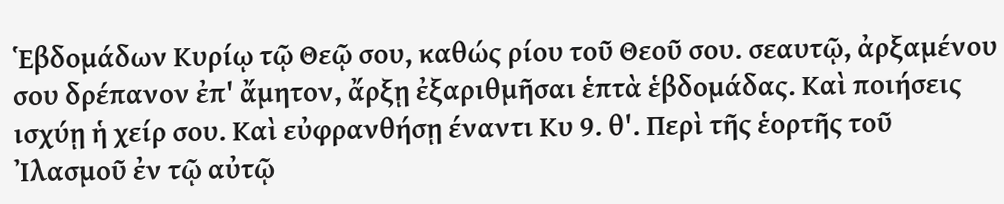῾Εβδομάδων Κυρίῳ τῷ Θεῷ σου, καθώς ρίου τοῦ Θεοῦ σου. σεαυτῷ, ἀρξαμένου σου δρέπανον ἐπ' ἄμητον, ἄρξῃ ἐξαριθμῆσαι ἑπτὰ ἑβδομάδας. Καὶ ποιήσεις ισχύῃ ἡ χείρ σου. Καὶ εὐφρανθήσῃ έναντι Κυ 9. θ'. Περὶ τῆς ἑορτῆς τοῦ Ἰλασμοῦ ἐν τῷ αὐτῷ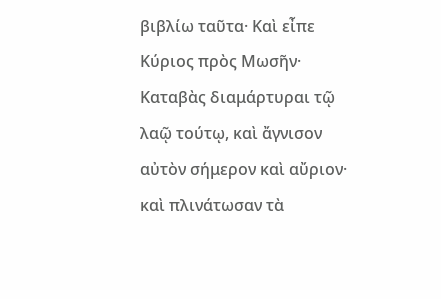βιβλίω ταῦτα· Καὶ εἶπε Κύριος πρὸς Μωσῆν· Καταβὰς διαμάρτυραι τῷ λαῷ τούτῳ, καὶ ἄγνισον αὐτὸν σήμερον καὶ αὔριον· καὶ πλινάτωσαν τὰ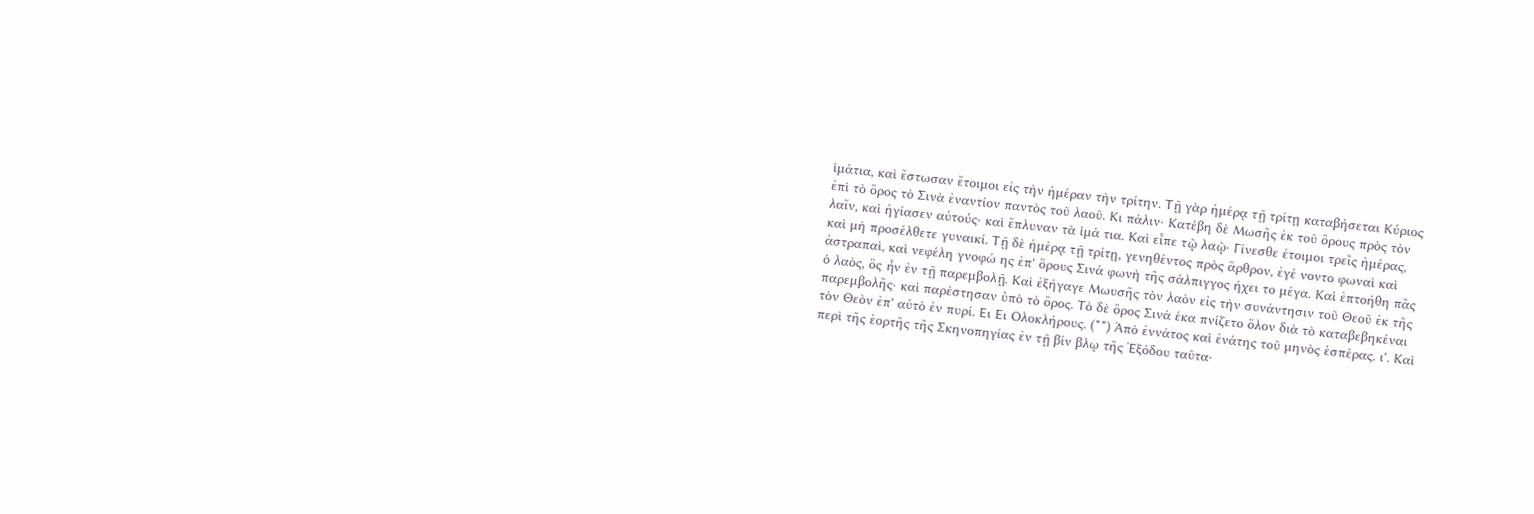ἱμάτια, καὶ ἔστωσαν ἔτοιμοι εἰς τὴν ἡμέραν τὴν τρίτην. Τῇ γὰρ ἡμέρᾳ τῇ τρίτῃ καταβήσεται Κύριος ἐπὶ τὸ ὄρος τὸ Σινὰ ἐναντίον παντὸς τοῦ λαοῦ. Κι πάλιν· Κατέβη δὲ Μωσῆς ἐκ τοῦ ὄρους πρὸς τὸν λαῖν, καὶ ἡγίασεν αὐτούς· καὶ ἔπλυναν τὰ ἱμά τια. Καὶ εἶπε τῷ λαῷ· Γίνεσθε έτοιμοι τρεῖς ἡμέρας, καὶ μὴ προσέλθετε γυναικί. Τῇ δὲ ἡμέρᾳ τῇ τρίτῃ, γενηθέντος πρὸς ἄρθρον, ἐγέ νοντο φωναὶ καὶ ἀστραπαὶ, καὶ νεφέλη γνοφώ ης ἐπ' ὅρους Σινά φωνὴ τῆς σάλπιγγος ήχει το μέγα. Καὶ ἐπτοήθη πᾶς ὁ λαὸς, ὃς ἦν ἐν τῇ παρεμβολῇ. Καὶ ἐξήγαγε Μωυσῆς τὸν λαὸν εἰς τὴν συνάντησιν τοῦ Θεοῦ ἐκ τῆς παρεμβολῆς· καὶ παρέστησαν ὑπὸ τὸ ὄρος. Τὸ δὲ ὄρος Σινά έκα πνίζετο ὅλον διὰ τὸ καταβεβηκέναι τὸν Θεὸν ἐπ' αὐτὸ ἐν πυρί. Ει Ει Ολοκλήρους. (**) Ἀπὸ ἐννάτος καὶ ἐνάτης τοῦ μηνὸς ἑσπέρας. ι'. Καὶ περὶ τῆς ἑορτῆς τῆς Σκηνοπηγίας ἐν τῇ βίν βλῳ τῆς Ἐξόδου ταῦτα·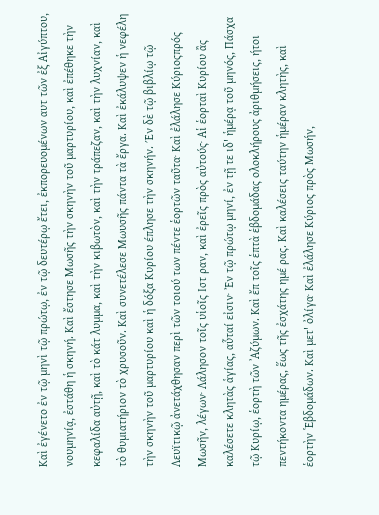Καὶ ἐγένετο ἐν τῷ μηνὶ τῷ πρώτῳ, ἐν τῷ δευτέρῳ ἔτει, ἐκπορευομένων αυτ τῶν ἐξ Αἰγύπτου, νουμηνίᾳ, ἐστάθη ἡ σκηνή. Καὶ ἔστησε Μωσῆς τὴν σκηνὴν τοῦ μαρτυρίου, καὶ ἐπέθηκε τὴν κεφαλίδα αὐτῇ, καὶ τὸ κάτ λυμμα, καὶ τὴν κιβωτὸν, καὶ τὴν τράπεζαν, καὶ τὴν λυχνίαν, καὶ τὸ θυμιατήριον τὸ χρυσοῦν. Καὶ συνετέλεσε Μωυσῆς πάντα τὰ ἔργα. Καὶ ἐκάλυψεν ἡ νεφέλη τὴν σκηνὴν τοῦ μαρτυρίου καὶ ἡ δόξα Κυρίου έπλησε τὴν σκηνήν. Έν δὲ τῷ βιβλίῳ τῷ Λευϊτικῷ ἀνετάχθησαν περὶ τῶν τοιού των πέντε ἑορτῶν ταῦτα· Καὶ ἐλάλησε Κύριοςπρός Μωσῆν, λέγων· Λάλησον τοῖς υἱοῖς Ιστ ραν, καὶ ἐρεῖς πρὸς αὐτούς· Αἱ ἑορταὶ Κυρίου ἂς καλέσετε κλητὰς ἁγίας, αὗταί εἰσιν· Ἐν τῷ πρώτῳ μηνί, ἐν τῇ τε ιδ' ἡμέρᾳ τοῦ μηνός, Πάσχα τῷ Κυρίῳ, ἑορτὴ τῶν ᾿Αζύμων. Καὶ ἔπ τοῖς ἑπτὰ ἑβδομάδας ολοκλήρους ἀριθμήσεις, ήτοι πεντήκοντα ημέρας, ἕως τῆς ἐσχάτης ημέ ρας. Καὶ καλέσεις ταύτην ἡμέραν κλητὴς, καὶ ἑορτὴν ῾Εβδομάδων. Καὶ μετ' ὀλίγα· Καὶ ἐλάλησε Κύριος πρὸς Μωσήν,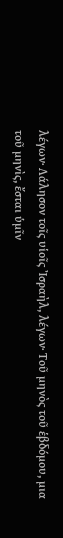λέγων· Λάλησον τοῖς υἱοῖς Ἰσραὴλ, λέγων· Τοῦ μηνὸς τοῦ ἑβδόμου, μια τοῦ μηνὶς, ἔσται ὑμῖν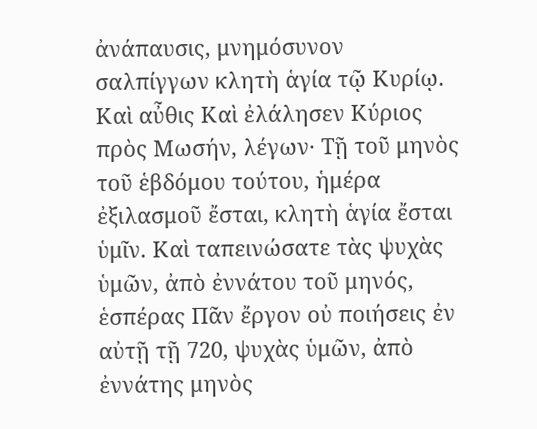ἀνάπαυσις, μνημόσυνον σαλπίγγων κλητὴ ἁγία τῷ Κυρίῳ. Καὶ αὖθις Καὶ ἐλάλησεν Κύριος πρὸς Μωσήν, λέγων· Τῇ τοῦ μηνὸς τοῦ ἑβδόμου τούτου, ἡμέρα ἐξιλασμοῦ ἔσται, κλητὴ ἁγία ἔσται ὑμῖν. Καὶ ταπεινώσατε τὰς ψυχὰς ὑμῶν, ἀπὸ ἐννάτου τοῦ μηνός, ἑσπέρας Πᾶν ἔργον οὐ ποιήσεις ἐν αὐτῇ τῇ 720, ψυχὰς ὑμῶν, ἀπὸ ἐννάτης μηνὸς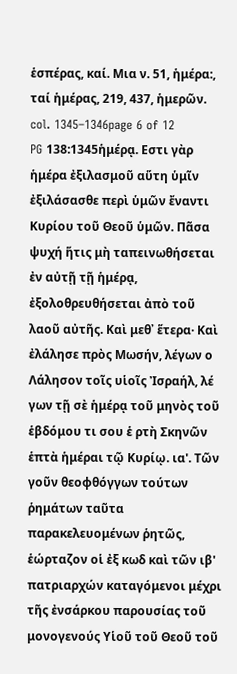ἑσπέρας, καί. Μια ν. 51, ἡμέρα:, ταί ἡμέρας, 219, 437, ἡμερῶν.
col. 1345–1346page 6 of 12
PG 138:1345ἡμέρᾳ. Εστι γὰρ ἡμέρα ἐξιλασμοῦ αὕτη ὑμῖν ἐξιλάσασθε περὶ ὑμῶν ἔναντι Κυρίου τοῦ Θεοῦ ὑμῶν. Πᾶσα ψυχή ἥτις μὴ ταπεινωθήσεται ἐν αὐτῇ τῇ ἡμέρᾳ, ἐξολοθρευθήσεται ἀπὸ τοῦ λαοῦ αὐτῆς. Καὶ μεθ᾽ ἕτερα· Καὶ ἐλάλησε πρὸς Μωσήν, λέγων ο Λάλησον τοῖς υἱοῖς Ἰσραήλ, λέ γων τῇ σὲ ἡμέρᾳ τοῦ μηνὸς τοῦ ἑβδόμου τι σου ἑ ρτὴ Σκηνῶν ἑπτὰ ἡμέραι τῷ Κυρίῳ. ια'. Τῶν γοῦν θεοφθόγγων τούτων ῥημάτων ταῦτα παρακελευομένων ῥητῶς, ἑώρταζον οἱ ἐξ κωδ καὶ τῶν ιβ' πατριαρχών καταγόμενοι μέχρι τῆς ἐνσάρκου παρουσίας τοῦ μονογενούς Υἱοῦ τοῦ Θεοῦ τοῦ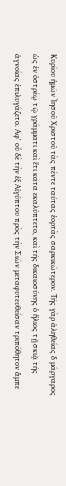Κυρίου ἡμῶν Ἰησοῦ Χριστοῦ τὰς πέντε ταύτας ἑορτὰς σαρκικώτερον. Τῆς γὰρ ἀληθείας δ μάργαρος ὡς ἐν ὀστρέῳ τῷ γράμματι καὶ ἔτι κατα εκαλύπτετο, καὶ τῆς δικαιοσύνης ὁ ἥλιος τῇ σκιᾷ τῆς ἀγνοίας ἐπιλυγάζετο. Αφ' οὗ δὲ τὴν ἐξ Αἰγύπτου πρὸς τὴν Σιών μεταφυτευθείσαν τριπόθητον ἄμπε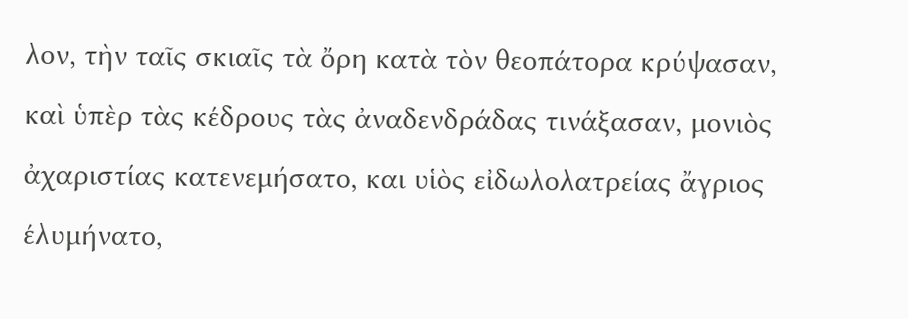λον, τὴν ταῖς σκιαῖς τὰ ὄρη κατὰ τὸν θεοπάτορα κρύψασαν, καὶ ὑπὲρ τὰς κέδρους τὰς ἀναδενδράδας τινάξασαν, μονιὸς ἀχαριστίας κατενεμήσατο, και υἱὸς εἰδωλολατρείας ἄγριος έλυμήνατο,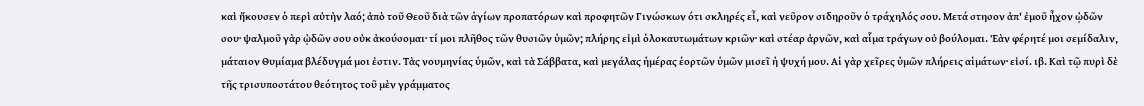καὶ ἤκουσεν ὁ περὶ αὐτὴν λαό; ἀπὸ τοῦ Θεοῦ διὰ τῶν ἁγίων προπατόρων καὶ προφητῶν Γινώσκων ότι σκληρές εἶ, καὶ νεῦρον σιδηροῦν ὁ τράχηλός σου. Μετά στησον ἀπ' ἐμοῦ ἦχον ᾠδῶν σου· ψαλμοῦ γὰρ ᾠδῶν σου οὐκ ἀκούσομαι· τί μοι πλῆθος τῶν θυσιῶν ὑμῶν; πλήρης εἰμὶ ὁλοκαυτωμάτων κριῶν· καὶ στέαρ ἀρνῶν, καὶ αἷμα τράγων οὐ βούλομαι. Ἐὰν φέρητέ μοι σεμίδαλιν, μάταιον Θυμίαμα βλέδυγμά μοι ἐστιν. Τὰς νουμηνίας ὑμῶν, καὶ τὰ Σάββατα, καὶ μεγάλας ἡμέρας ἑορτῶν ὑμῶν μισεῖ ἡ ψυχή μου. Αἱ γὰρ χεῖρες ὑμῶν πλήρεις αἱμάτων· εἰσί. ιβ. Καὶ τῷ πυρὶ δὲ τῆς τρισυποστάτου θεότητος τοῦ μὲν γράμματος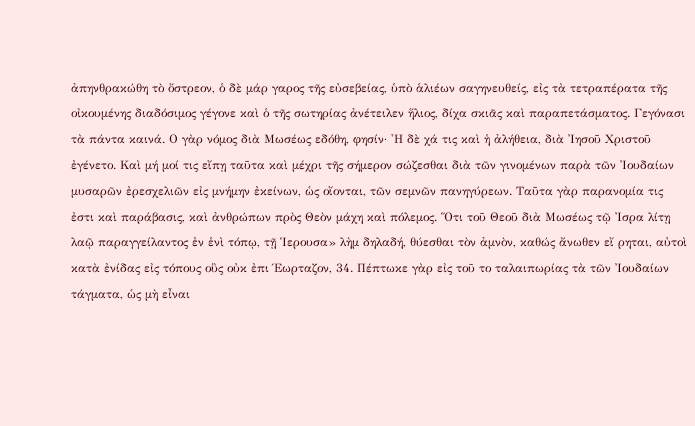ἀπηνθρακώθη τὸ ὄστρεον, ὁ δὲ μάρ γαρος τῆς εὐσεβείας, ὑπὸ ἁλιέων σαγηνευθείς, εἰς τὰ τετραπέρατα τῆς οἰκουμένης διαδόσιμος γέγονε καὶ ὁ τῆς σωτηρίας ἀνέτειλεν ἥλιος, δίχα σκιᾶς καὶ παραπετάσματος. Γεγόνασι τὰ πάντα καινά. Ο γὰρ νόμος διὰ Μωσέως εδόθη, φησίν· 'Η δὲ χά τις καὶ ἡ ἀλήθεια, διὰ Ἰησοῦ Χριστοῦ ἐγένετο. Καὶ μή μοί τις εἴπῃ ταῦτα καὶ μέχρι τῆς σήμερον σώζεσθαι διὰ τῶν γινομένων παρὰ τῶν Ἰουδαίων μυσαρῶν ἐρεσχελιῶν εἰς μνήμην ἐκείνων, ὡς οἴονται, τῶν σεμνῶν πανηγύρεων. Ταῦτα γὰρ παρανομία τις ἐστι καὶ παράβασις, καὶ ἀνθρώπων πρὸς Θεὸν μάχη καὶ πόλεμος. Ὅτι τοῦ Θεοῦ διὰ Μωσέως τῷ Ἰσρα λίτῃ λαῷ παραγγείλαντος ἐν ἑνὶ τόπῳ, τῇ Ἱερουσα» λὴμ δηλαδή, θύεσθαι τὸν ἀμνὸν, καθώς ἄνωθεν εἴ ρηται, αὐτοὶ κατὰ ἐνίδας εἰς τόπους οὓς οὐκ ἐπι Έωρταζον, 34. Πέπτωκε γὰρ εἰς τοῦ το ταλαιπωρίας τὰ τῶν Ἰουδαίων τάγματα, ὡς μὴ εἶναι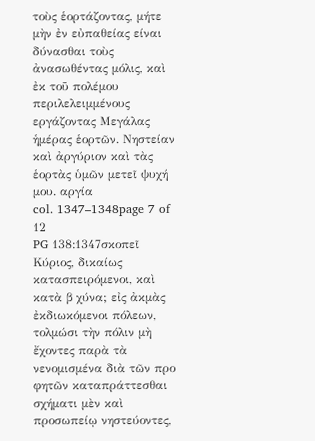τοὺς ἑορτάζοντας, μήτε μὴν ἐν εὐπαθείας είναι δύνασθαι τοὺς ἀνασωθέντας μόλις, καὶ ἐκ τοῦ πολέμου περιλελειμμένους εργάζοντας Μεγάλας ἡμέρας ἑορτῶν. Νηστείαν καὶ ἀργύριον καὶ τὰς ἑορτὰς ὑμῶν μετεῖ ψυχή μου. αργία
col. 1347–1348page 7 of 12
PG 138:1347σκοπεῖ Κύριος, δικαίως κατασπειρόμενοι, καὶ κατὰ β χύνα; εἰς ἀκμὰς ἐκδιωκόμενοι πόλεων, τολμώσι τὴν πόλιν μὴ ἔχοντες παρὰ τὰ νενομισμένα διὰ τῶν προ φητῶν καταπράττεσθαι σχήματι μὲν καὶ προσωπείῳ νηστεύοντες,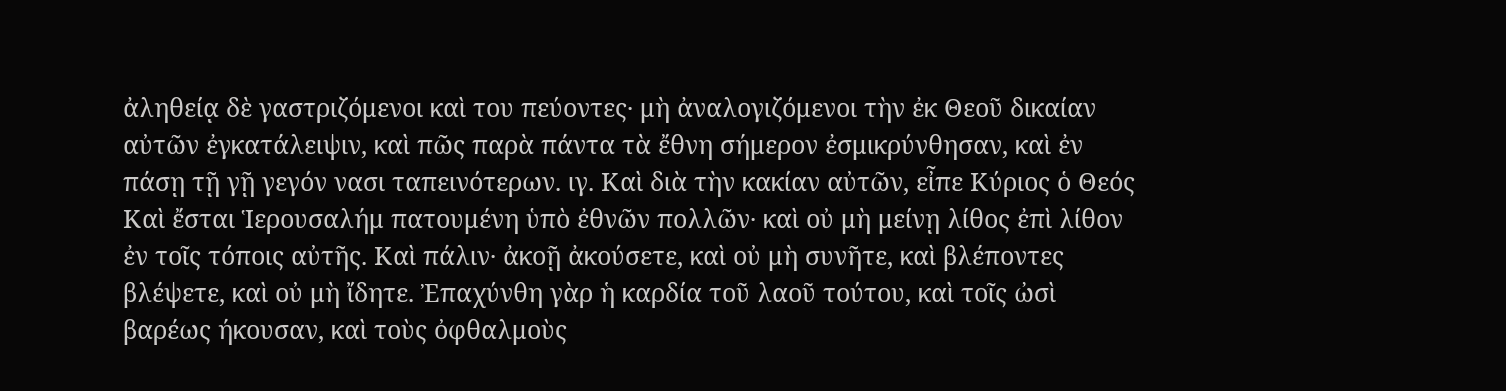ἀληθείᾳ δὲ γαστριζόμενοι καὶ του πεύοντες· μὴ ἀναλογιζόμενοι τὴν ἐκ Θεοῦ δικαίαν αὐτῶν ἐγκατάλειψιν, καὶ πῶς παρὰ πάντα τὰ ἔθνη σήμερον ἐσμικρύνθησαν, καὶ ἐν πάσῃ τῇ γῇ γεγόν νασι ταπεινότερων. ιγ. Καὶ διὰ τὴν κακίαν αὐτῶν, εἶπε Κύριος ὁ Θεός Καὶ ἔσται Ἱερουσαλήμ πατουμένη ὑπὸ ἐθνῶν πολλῶν· καὶ οὐ μὴ μείνῃ λίθος ἐπὶ λίθον ἐν τοῖς τόποις αὐτῆς. Καὶ πάλιν· ἀκοῇ ἀκούσετε, καὶ οὐ μὴ συνῆτε, καὶ βλέποντες βλέψετε, καὶ οὐ μὴ ἴδητε. Ἐπαχύνθη γὰρ ἡ καρδία τοῦ λαοῦ τούτου, καὶ τοῖς ὠσὶ βαρέως ήκουσαν, καὶ τοὺς ὀφθαλμοὺς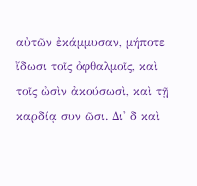αὐτῶν ἐκάμμυσαν, μήποτε ἴδωσι τοῖς ὀφθαλμοῖς, καὶ τοῖς ὠσὶν ἀκούσωσὶ, καὶ τῇ καρδίᾳ συν ῶσι. Δι' δ καὶ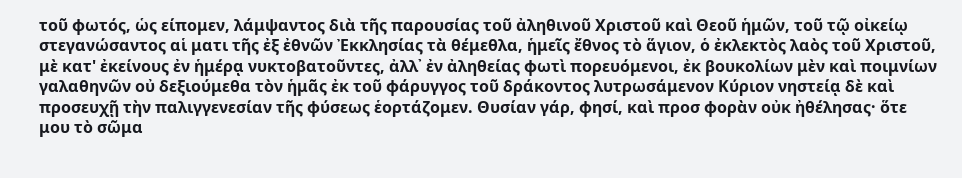τοῦ φωτός, ὡς είπομεν, λάμψαντος διὰ τῆς παρουσίας τοῦ ἀληθινοῦ Χριστοῦ καὶ Θεοῦ ἡμῶν, τοῦ τῷ οἰκείῳ στεγανώσαντος αἱ ματι τῆς ἐξ ἐθνῶν Ἐκκλησίας τὰ θέμεθλα, ἡμεῖς ἔθνος τὸ ἅγιον, ὁ ἐκλεκτὸς λαὸς τοῦ Χριστοῦ, μὲ κατ' ἐκείνους ἐν ἡμέρᾳ νυκτοβατοῦντες, ἀλλ᾽ ἐν ἀληθείας φωτὶ πορευόμενοι, ἐκ βουκολίων μὲν καὶ ποιμνίων γαλαθηνῶν οὐ δεξιούμεθα τὸν ἡμᾶς ἐκ τοῦ φάρυγγος τοῦ δράκοντος λυτρωσάμενον Κύριον νηστείᾳ δὲ καὶ προσευχῇ τὴν παλιγγενεσίαν τῆς φύσεως ἑορτάζομεν. Θυσίαν γάρ, φησί, καὶ προσ φορὰν οὐκ ἠθέλησας· ὅτε μου τὸ σῶμα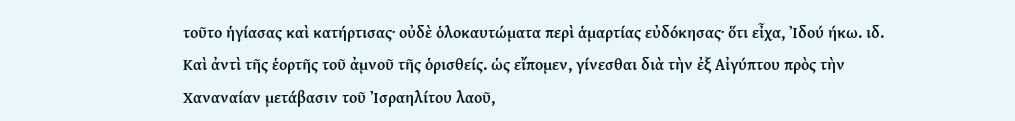τοῦτο ἡγίασας καὶ κατήρτισας· οὐδὲ ὁλοκαυτώματα περὶ ἁμαρτίας εὐδόκησας· ὅτι εἶχα, Ἰδού ήκω. ιδ. Καὶ ἀντὶ τῆς ἑορτῆς τοῦ ἀμνοῦ τῆς ὁρισθείς. ὡς εἴπομεν, γίνεσθαι διὰ τὴν ἐξ Αἰγύπτου πρὸς τὴν Χαναναίαν μετάβασιν τοῦ Ἰσραηλίτου λαοῦ,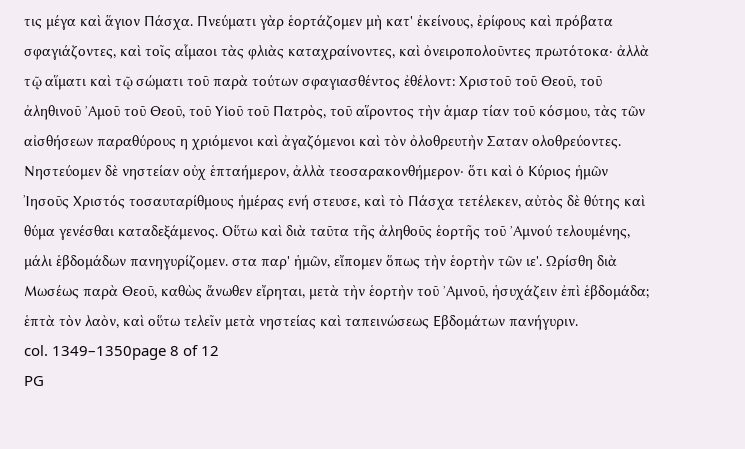τις μέγα καὶ ἅγιον Πάσχα. Πνεύματι γὰρ ἑορτάζομεν μὴ κατ' ἐκείνους, ἐρίφους καὶ πρόβατα σφαγιάζοντες, καὶ τοῖς αἷμαοι τὰς φλιὰς καταχραίνοντες, καὶ ὀνειροπολοῦντες πρωτότοκα· ἀλλὰ τῷ αἵματι καὶ τῷ σώματι τοῦ παρὰ τούτων σφαγιασθέντος ἐθέλοντ: Χριστοῦ τοῦ Θεοῦ, τοῦ ἀληθινοῦ ᾿Αμοῦ τοῦ Θεοῦ, τοῦ Υἱοῦ τοῦ Πατρὸς, τοῦ αἵροντος τὴν ἁμαρ τίαν τοῦ κόσμου, τὰς τῶν αἰσθήσεων παραθύρους η χριόμενοι καὶ ἀγαζόμενοι καὶ τὸν ὀλοθρευτὴν Σαταν ολοθρεύοντες. Νηστεύομεν δὲ νηστείαν οὐχ ἑπταήμερον, ἀλλὰ τεοσαρακονθήμερον· ὅτι καὶ ὁ Κύριος ἡμῶν Ἰησοῦς Χριστός τοσαυταρίθμους ἡμέρας ενή στευσε, καὶ τὸ Πάσχα τετέλεκεν, αὐτὸς δὲ θύτης καὶ θύμα γενέσθαι καταδεξάμενος. Οὕτω καὶ διὰ ταῦτα τῆς ἀληθοῦς ἑορτῆς τοῦ ᾿Αμνού τελουμένης, μάλι ἑβδομάδων πανηγυρίζομεν. στα παρ' ἡμῶν, εἴπομεν ὅπως τὴν ἑορτὴν τῶν ιε'. Ωρίσθη διὰ Μωσέως παρὰ Θεοῦ, καθὼς ἄνωθεν εἴρηται, μετὰ τὴν ἑορτὴν τοῦ ᾿Αμνοῦ, ἡσυχάζειν ἐπὶ ἑβδομάδα; ἑπτὰ τὸν λαὸν, καὶ οὕτω τελεῖν μετὰ νηστείας καὶ ταπεινώσεως Εβδομάτων πανήγυριν.
col. 1349–1350page 8 of 12
PG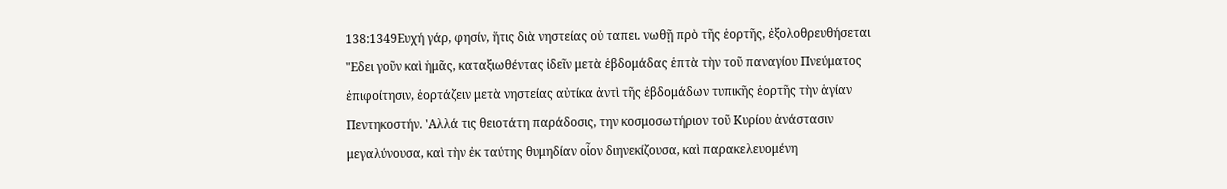138:1349Ευχή γάρ, φησίν, ἥτις διὰ νηστείας οὐ ταπει. νωθῇ πρὸ τῆς ἑορτῆς, ἐξολοθρευθήσεται "Εδει γοῦν καὶ ἡμᾶς, καταξιωθέντας ἰδεῖν μετὰ ἑβδομάδας ἑπτὰ τὴν τοῦ παναγίου Πνεύματος ἐπιφοίτησιν, ἑορτάζειν μετὰ νηστείας αὐτίκα ἀντὶ τῆς ἑβδομάδων τυπικῆς ἑορτῆς τὴν ἁγίαν Πεντηκοστήν. 'Αλλά τις θειοτάτη παράδοσις, την κοσμοσωτήριον τοῦ Κυρίου ἀνάστασιν μεγαλύνουσα, καὶ τὴν ἐκ ταύτης θυμηδίαν οἷον διηνεκίζουσα, καὶ παρακελευομένη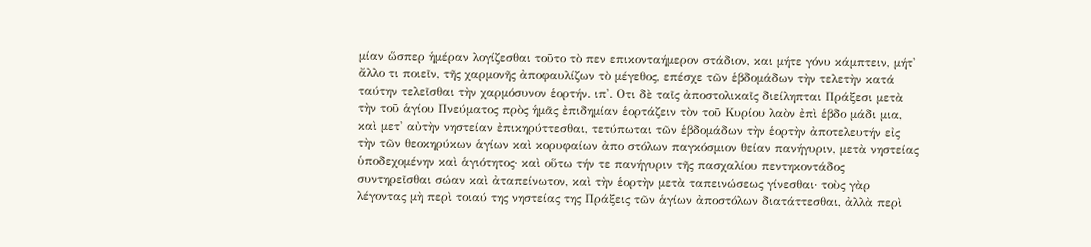μίαν ὥσπερ ἡμέραν λογίζεσθαι τοῦτο τὸ πεν επικονταήμερον στάδιον, και μήτε γόνυ κάμπτειν, μήτ' ἄλλο τι ποιεῖν, τῆς χαρμονῆς ἀποφαυλίζων τὸ μέγεθος, επέσχε τῶν ἑβδομάδων τὴν τελετὴν κατά ταύτην τελεῖσθαι τὴν χαρμόσυνον ἑορτήν. ιπ'. Οτι δὲ ταῖς ἀποστολικαῖς διείληπται Πράξεσι μετὰ τὴν τοῦ ἁγίου Πνεύματος πρὸς ἡμᾶς ἐπιδημίαν ἑορτάζειν τὸν τοῦ Κυρίου λαὸν ἐπὶ ἑβδο μάδι μια, καὶ μετ' αὐτὴν νηστείαν ἐπικηρύττεσθαι, τετύπωται τῶν ἑβδομάδων τὴν ἑορτὴν ἀποτελευτήν εἰς τὴν τῶν θεοκηρύκων ἁγίων καὶ κορυφαίων ἀπο στόλων παγκόσμιον θείαν πανήγυριν, μετὰ νηστείας ὑποδεχομένην καὶ ἁγιότητος· καὶ οὕτω τήν τε πανήγυριν τῆς πασχαλίου πεντηκοντάδος συντηρεῖσθαι σώαν καὶ ἀταπείνωτον, καὶ τὴν ἑορτὴν μετὰ ταπεινώσεως γίνεσθαι· τοὺς γὰρ λέγοντας μὴ περὶ τοιαύ της νηστείας της Πράξεις τῶν ἁγίων ἀποστόλων διατάττεσθαι, ἀλλὰ περὶ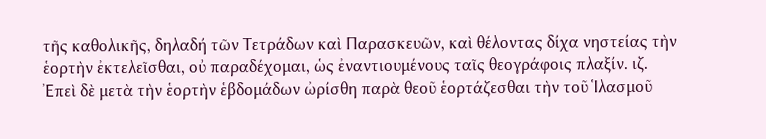τῆς καθολικῆς, δηλαδή τῶν Τετράδων καὶ Παρασκευῶν, καὶ θέλοντας δίχα νηστείας τὴν ἑορτὴν ἐκτελεῖσθαι, οὐ παραδέχομαι, ὡς ἐναντιουμένους ταῖς θεογράφοις πλαξίν. ιζ. Ἐπεὶ δὲ μετὰ τὴν ἑορτὴν ἑβδομάδων ὠρίσθη παρὰ θεοῦ ἑορτάζεσθαι τὴν τοῦ Ἱλασμοῦ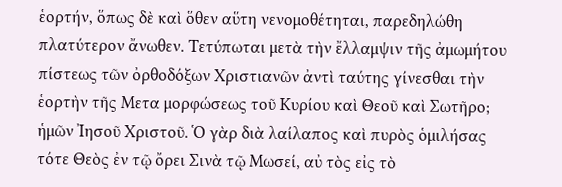ἑορτήν, ὅπως δὲ καὶ ὅθεν αὕτη νενομοθέτηται, παρεδηλώθη πλατύτερον ἄνωθεν. Τετύπωται μετὰ τὴν ἔλλαμψιν τῆς ἀμωμήτου πίστεως τῶν ὀρθοδόξων Χριστιανῶν ἀντὶ ταύτης γίνεσθαι τὴν ἑορτὴν τῆς Μετα μορφώσεως τοῦ Κυρίου καὶ Θεοῦ καὶ Σωτῆρο; ἡμῶν Ἰησοῦ Χριστοῦ. Ὁ γὰρ διὰ λαίλαπος καὶ πυρὸς ὁμιλήσας τότε Θεὸς ἐν τῷ ὄρει Σινὰ τῷ Μωσεί, αὐ τὸς εἰς τὸ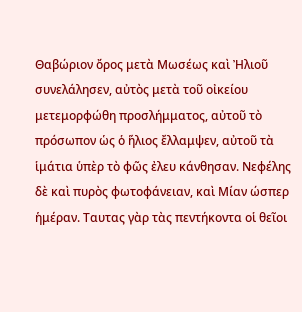Θαβώριον ὄρος μετὰ Μωσέως καὶ Ἠλιοῦ συνελάλησεν, αὐτὸς μετὰ τοῦ οἰκείου μετεμορφώθη προσλήμματος, αὐτοῦ τὸ πρόσωπον ὡς ὁ ἥλιος ἔλλαμψεν, αὐτοῦ τὰ ἱμάτια ὑπὲρ τὸ φῶς ἐλευ κάνθησαν. Νεφέλης δὲ καὶ πυρὸς φωτοφάνειαν, καὶ Μίαν ώσπερ ἡμέραν. Ταυτας γὰρ τὰς πεντήκοντα οἱ θεῖοι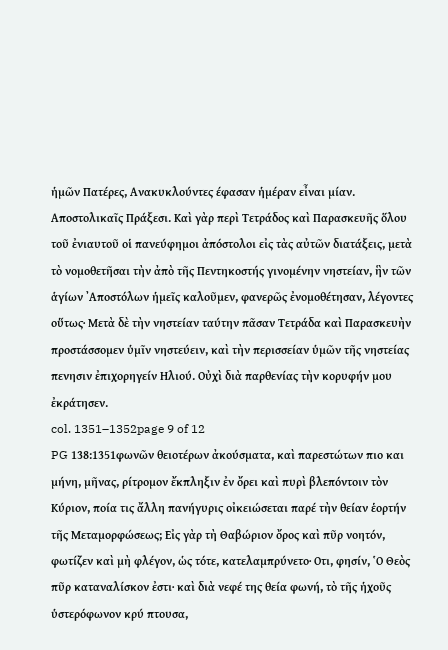ἡμῶν Πατέρες, Ανακυκλούντες έφασαν ἡμέραν εἶναι μίαν. Αποστολικαῖς Πράξεσι. Καὶ γὰρ περὶ Τετράδος καὶ Παρασκευῆς ὅλου τοῦ ἐνιαυτοῦ οἱ πανεύφημοι ἀπόστολοι εἰς τὰς αὐτῶν διατάξεις, μετὰ τὸ νομοθετῆσαι τὴν ἀπὸ τῆς Πεντηκοστής γινομένην νηστείαν, ἣν τῶν ἁγίων ᾿Αποστόλων ἡμεῖς καλοῦμεν, φανερῶς ἐνομοθέτησαν, λέγοντες οὕτως· Μετὰ δὲ τὴν νηστείαν ταύτην πᾶσαν Τετράδα καὶ Παρασκευὴν προστάσσομεν ὑμῖν νηστεύειν, καὶ τὴν περισσείαν ὑμῶν τῆς νηστείας πενησιν ἐπιχορηγείν Ηλιού. Οὐχὶ διὰ παρθενίας τὴν κορυφήν μου ἐκράτησεν.
col. 1351–1352page 9 of 12
PG 138:1351φωνῶν θειοτέρων ἀκούσματα, καὶ παρεστώτων πιο και μήνη, μῆνας, ρίτρομον ἔκπληξιν ἐν ὄρει καὶ πυρὶ βλεπόντοιν τὸν Κύριον, ποία τις ἄλλη πανήγυρις οἰκειώσεται παρέ τὴν θείαν ἑορτήν τῆς Μεταμορφώσεως; Εἰς γὰρ τὴ Θαβώριον ὄρος καὶ πῦρ νοητόν, φωτίζεν καὶ μὴ φλέγον, ὡς τότε, κατελαμπρύνετο· Οτι, φησίν, ῾Ο Θεὸς πῦρ καταναλίσκον ἐστι· καὶ διὰ νεφέ της θεία φωνή, τὸ τῆς ἡχοῦς ὑστερόφωνον κρύ πτουσα,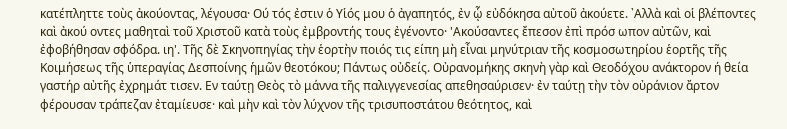κατέπληττε τοὺς ἀκούοντας, λέγουσα· Ού τός ἐστιν ὁ Υἱός μου ὁ ἀγαπητός, ἐν ᾧ εὐδόκησα αὐτοῦ ἀκούετε. ᾿Αλλὰ καὶ οἱ βλέποντες καὶ ἀκού οντες μαθηταὶ τοῦ Χριστοῦ κατὰ τοὺς ἐμβροντής τους ἐγένοντο· 'Ακούσαντες ἔπεσον ἐπὶ πρόσ ωπον αὐτῶν, καὶ ἐφοβήθησαν σφόδρα. ιη'. Τῆς δὲ Σκηνοπηγίας τὴν ἑορτὴν ποιός τις είπη μὴ εἶναι μηνύτριαν τῆς κοσμοσωτηρίου ἑορτῆς τῆς Κοιμήσεως τῆς ὑπεραγίας Δεσποίνης ἡμῶν θεοτόκου; Πάντως οὐδείς. Οὐρανομήκης σκηνὴ γὰρ καὶ Θεοδόχου ανάκτορον ή θεία γαστήρ αὐτῆς ἐχρημάτ τισεν. Εν ταύτῃ Θεὸς τὸ μάννα τῆς παλιγγενεσίας απεθησαύρισεν· ἐν ταύτῃ τὴν τὸν οὐράνιον ἄρτον φέρουσαν τράπεζαν ἐταμίευσε· καὶ μὴν καὶ τὸν λύχνον τῆς τρισυποστάτου θεότητος, καὶ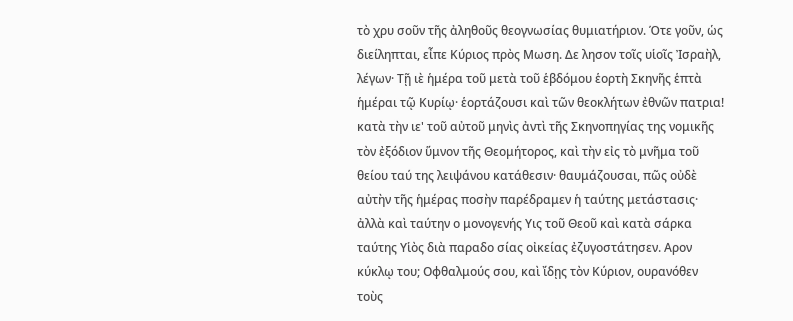τὸ χρυ σοῦν τῆς ἀληθοῦς θεογνωσίας θυμιατήριον. Ότε γοῦν, ὡς διείληπται, εἶπε Κύριος πρὸς Μωση. Δε λησον τοῖς υἱοῖς Ἰσραὴλ, λέγων· Τῇ ιὲ ἡμέρα τοῦ μετὰ τοῦ ἑβδόμου ἑορτὴ Σκηνῆς ἑπτὰ ἡμέραι τῷ Κυρίῳ· ἑορτάζουσι καὶ τῶν θεοκλήτων ἐθνῶν πατρια! κατὰ τὴν ιε' τοῦ αὐτοῦ μηνὶς ἀντὶ τῆς Σκηνοπηγίας της νομικῆς τὸν ἐξόδιον ὕμνον τῆς Θεομήτορος, καὶ τὴν εἰς τὸ μνῆμα τοῦ θείου ταύ της λειψάνου κατάθεσιν· θαυμάζουσαι, πῶς οὐδὲ αὐτὴν τῆς ἡμέρας ποσὴν παρέδραμεν ἡ ταύτης μετάστασις· ἀλλὰ καὶ ταύτην ο μονογενής Υις τοῦ Θεοῦ καὶ κατὰ σάρκα ταύτης Υἱὸς διὰ παραδο σίας οἰκείας ἐζυγοστάτησεν. Αρον κύκλῳ του; Οφθαλμούς σου, καὶ ἴδῃς τὸν Κύριον, ουρανόθεν τοὺς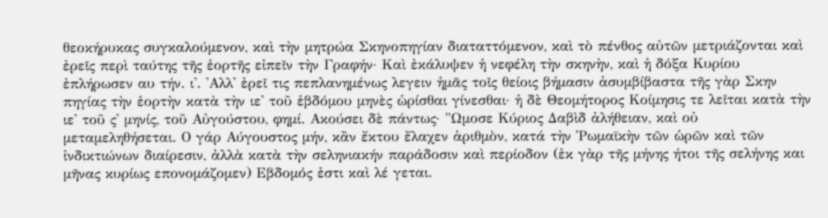θεοκήρυκας συγκαλούμενον, καὶ τὴν μητρώα Σκηνοπηγίαν διαταττόμενον, καὶ τὸ πένθος αὐτῶν μετριάζονται καὶ ἐρεῖς περὶ ταύτης τῆς ἑορτῆς εἰπεῖν τὴν Γραφήν· Καὶ ἐκάλυψεν ἡ νεφέλη τὴν σκηνὴν, καὶ ἡ δόξα Κυρίου ἐπλήρωσεν αυ τήν. ι'. 'Αλλ' ἐρεῖ τις πεπλανημένως λεγειν ἡμᾶς τοῖς θείοις βήμασιν ἀσυμβίβαστα τῆς γὰρ Σκην πηγίας τὴν ἑορτὴν κατὰ τὴν ιε' τοῦ ἑβδόμου μηνὲς ὡρίσθαι γίνεσθαι· ἡ δὲ Θεομήτορος Κοίμησις τε λεῖται κατὰ τὴν ιε' τοῦ ς' μηνίς, τοῦ Αὐγούστου, φημί. Ακούσει δὲ πάντως· "Ωμοσε Κύριος Δαβὶδ ἀλήθειαν, καὶ οὐ μεταμεληθήσεται. Ο γάρ Αύγουστος μήν, κἂν ἔκτου ἔλαχεν ἀριθμὸν, κατά τὴν Ῥωμαϊκὴν τῶν ὡρῶν καὶ τῶν ἰνδικτιώνων διαίρεσιν, ἀλλὰ κατὰ τὴν σεληνιακήν παράδοσιν καὶ περίοδον (ἐκ γὰρ τῆς μήνης ήτοι τῆς σελήνης και μῆνας κυρίως επονομάζομεν) Εβδομός ἐστι καὶ λέ γεται.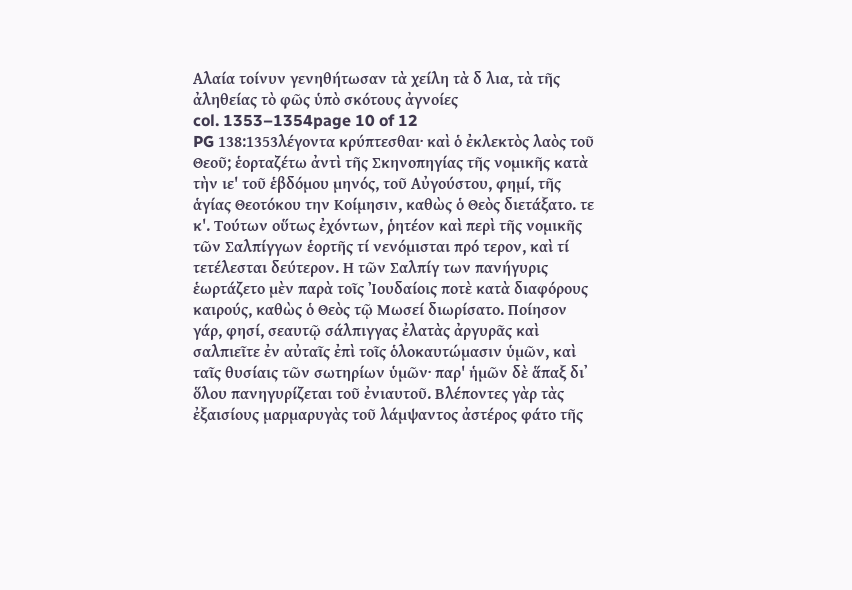Αλαία τοίνυν γενηθήτωσαν τὰ χείλη τὰ δ λια, τὰ τῆς ἀληθείας τὸ φῶς ὑπὸ σκότους ἀγνοίες
col. 1353–1354page 10 of 12
PG 138:1353λέγοντα κρύπτεσθαι· καὶ ὁ ἐκλεκτὸς λαὸς τοῦ Θεοῦ; ἑορταζέτω ἀντὶ τῆς Σκηνοπηγίας τῆς νομικῆς κατὰ τὴν ιε' τοῦ ἑβδόμου μηνός, τοῦ Αὐγούστου, φημί, τῆς ἁγίας Θεοτόκου την Κοίμησιν, καθὼς ὁ Θεὸς διετάξατο. τε κ'. Τούτων οὕτως ἐχόντων, ῥητέον καὶ περὶ τῆς νομικῆς τῶν Σαλπίγγων ἑορτῆς τί νενόμισται πρό τερον, καὶ τί τετέλεσται δεύτερον. Η τῶν Σαλπίγ των πανήγυρις ἑωρτάζετο μὲν παρὰ τοῖς Ἰουδαίοις ποτὲ κατὰ διαφόρους καιρούς, καθὼς ὁ Θεὸς τῷ Μωσεί διωρίσατο. Ποίησον γάρ, φησί, σεαυτῷ σάλπιγγας ἐλατὰς ἀργυρᾶς καὶ σαλπιεῖτε ἐν αὐταῖς ἐπὶ τοῖς ὁλοκαυτώμασιν ὑμῶν, καὶ ταῖς θυσίαις τῶν σωτηρίων ὑμῶν· παρ' ἡμῶν δὲ ἅπαξ δι᾿ ὅλου πανηγυρίζεται τοῦ ἐνιαυτοῦ. Βλέποντες γὰρ τὰς ἐξαισίους μαρμαρυγὰς τοῦ λάμψαντος ἀστέρος φάτο τῆς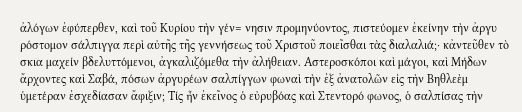ἀλόγων ἐφύπερθεν, καὶ τοῦ Κυρίου τὴν γέν= νησιν προμηνύοντος, πιστεύομεν ἐκείνην τὴν ἀργυ ρόστομον σάλπιγγα περὶ αὐτῆς τῆς γεννήσεως τοῦ Χριστοῦ ποιεῖσθαι τὰς διαλαλιά;· κἀντεῦθεν τὸ σκια μαχείν βδελυττόμενοι, ἀγκαλιζόμεθα τὴν ἀλήθειαν. Αστεροσκόποι καὶ μάγοι, καὶ Μήδων ἄρχοντες καὶ Σαβά, πόσων ἀργυρέων σαλπίγγων φωναὶ τὴν ἐξ ἀνατολῶν εἰς τὴν Βηθλεὲμ ὑμετέραν ἐσχεδίασαν ἄφιξιν; Τίς ἦν ἐκεῖνος ὁ εὐρυβόας καὶ Στεντορό φωνος, ὁ σαλπίσας τὴν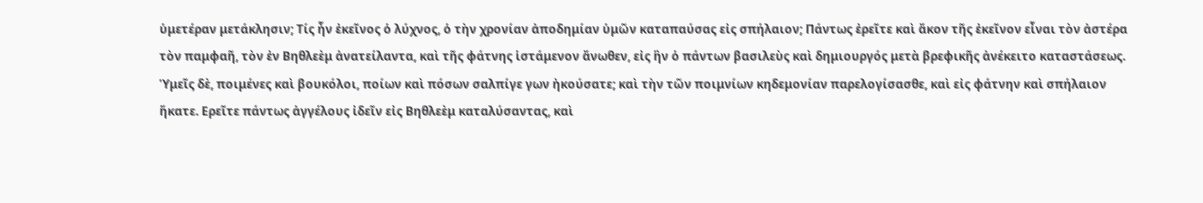ὑμετέραν μετάκλησιν; Τίς ἦν ἐκεῖνος ὁ λύχνος, ὁ τὴν χρονίαν ἀποδημίαν ὑμῶν καταπαύσας εἰς σπήλαιον; Πάντως ἐρεῖτε καὶ ἄκον τῆς ἐκεῖνον εἶναι τὸν ἀστέρα τὸν παμφαῆ, τὸν ἐν Βηθλεὲμ ἀνατείλαντα, καὶ τῆς φάτνης ἱστάμενον ἄνωθεν, εἰς ἣν ὁ πάντων βασιλεὺς καὶ δημιουργός μετὰ βρεφικῆς ἀνέκειτο καταστάσεως. Ὑμεῖς δὲ, ποιμένες καὶ βουκόλοι, ποίων καὶ πόσων σαλπίγε γων ἠκούσατε; καὶ τὴν τῶν ποιμνίων κηδεμονίαν παρελογίσασθε, καὶ εἰς φάτνην καὶ σπήλαιον ἥκατε. Ερεῖτε πάντως ἀγγέλους ἰδεῖν εἰς Βηθλεὲμ καταλύσαντας, καὶ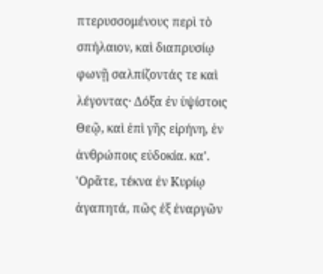πτερυσσομένους περὶ τὸ σπήλαιον, καὶ διαπρυσίῳ φωνῇ σαλπίζοντάς τε καὶ λέγοντας· Δόξα ἐν ὑψίστοις Θεῷ, καὶ ἐπὶ γῆς εἰρήνη, ἐν ἀνθρώποις εὐδοκία. κα'. 'Ορᾶτε, τέκνα ἐν Κυρίῳ ἀγαπητά, πῶς ἐξ ἐναργῶν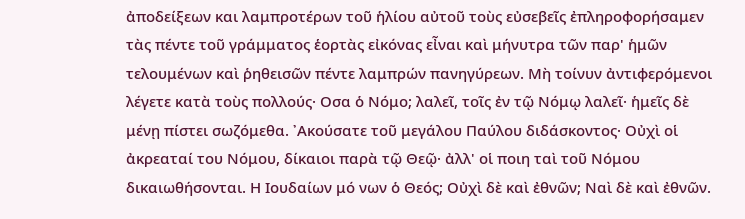ἀποδείξεων και λαμπροτέρων τοῦ ἡλίου αὐτοῦ τοὺς εὐσεβεῖς ἐπληροφορήσαμεν τὰς πέντε τοῦ γράμματος ἑορτὰς εἰκόνας εἶναι καὶ μήνυτρα τῶν παρ' ἡμῶν τελουμένων καὶ ῥηθεισῶν πέντε λαμπρών πανηγύρεων. Μὴ τοίνυν ἀντιφερόμενοι λέγετε κατὰ τοὺς πολλούς· Οσα ὁ Νόμο; λαλεῖ, τοῖς ἐν τῷ Νόμῳ λαλεῖ· ἡμεῖς δὲ μένῃ πίστει σωζόμεθα. ᾿Ακούσατε τοῦ μεγάλου Παύλου διδάσκοντος· Οὐχὶ οἱ ἀκρεαταί του Νόμου, δίκαιοι παρὰ τῷ Θεῷ· ἀλλ' οἱ ποιη ταὶ τοῦ Νόμου δικαιωθήσονται. Η Ιουδαίων μό νων ὁ Θεός; Οὐχὶ δὲ καὶ ἐθνῶν; Ναὶ δὲ καὶ ἐθνῶν.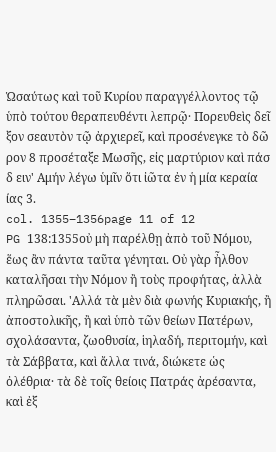Ὡσαύτως καὶ τοῦ Κυρίου παραγγέλλοντος τῷ ὑπὸ τούτου θεραπευθέντι λεπρῷ· Πορευθεὶς δεῖ ξον σεαυτὸν τῷ ἀρχιερεῖ, καὶ προσένεγκε τὸ δῶ ρον 8 προσέταξε Μωσῆς, εἰς μαρτύριον καὶ πάσ δ ειν' Αμήν λέγω ὑμῖν ὅτι ἰῶτα ἐν ἡ μία κεραία ίας 3.
col. 1355–1356page 11 of 12
PG 138:1355οὐ μὴ παρέλθῃ ἀπὸ τοῦ Νόμου, ἕως ἂν πάντα ταῦτα γένηται. Οὐ γὰρ ἦλθον καταλῆσαι τὴν Νόμον ἢ τοὺς προφήτας, ἀλλὰ πληρῶσαι. 'Αλλά τὰ μὲν διὰ φωνής Κυριακής, ἢ ἀποστολικῆς, ἢ καὶ ὑπὸ τῶν θείων Πατέρων, σχολάσαντα, ζωοθυσία, ἱηλαδή, περιτομήν, καὶ τὰ Σάββατα, καὶ ἄλλα τινά, διώκετε ὡς ὀλέθρια· τὰ δὲ τοῖς θείοις Πατράς ἀρέσαντα, καὶ ἐξ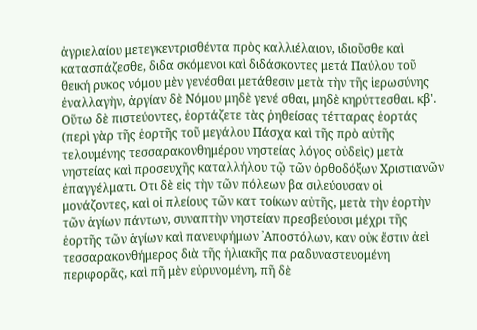ἀγριελαίου μετεγκεντρισθέντα πρὸς καλλιέλαιον, ιδιοῦσθε καὶ κατασπάζεσθε, διδα σκόμενοι καὶ διδάσκοντες μετά Παύλου τοῦ θεική ρυκος νόμου μὲν γενέσθαι μετάθεσιν μετὰ τὴν τῆς ἱερωσύνης ἐναλλαγὴν, ἀργίαν δὲ Νόμου μηδὲ γενέ σθαι, μηδὲ κηρύττεσθαι. κβ'. Οὕτω δὲ πιστεύοντες, ἑορτάζετε τὰς ῥηθείσας τέτταρας ἑορτάς (περὶ γὰρ τῆς ἑορτῆς τοῦ μεγάλου Πάσχα καὶ τῆς πρὸ αὐτῆς τελουμένης τεσσαρακονθημέρου νηστείας λόγος οὐδεὶς) μετὰ νηστείας καὶ προσευχῆς καταλλήλου τῷ τῶν ὀρθοδόξων Χριστιανῶν ἐπαγγέλματι. Οτι δὲ εἰς τὴν τῶν πόλεων βα σιλεύουσαν οἱ μονάζοντες, καὶ οἱ πλείους τῶν κατ τοίκων αὐτῆς, μετὰ τὴν ἑορτὴν τῶν ἁγίων πάντων, συναπτὴν νηστείαν πρεσβεύουσι μέχρι τῆς ἑορτῆς τῶν ἁγίων καὶ πανευφήμων ᾿Αποστόλων, καν οὐκ ἔστιν ἀεὶ τεσσαρακονθήμερος διὰ τῆς ἡλιακῆς πα ραδυναστευομένη περιφορᾶς, καὶ πῆ μὲν εὐρυνομένη, πῆ δὲ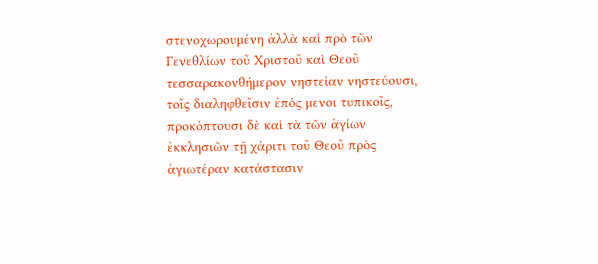στενοχωρουμένη ἀλλὰ καὶ πρὸ τῶν Γενεθλίων τοῦ Χριστοῦ καὶ Θεοῦ τεσσαρακονθήμερον νηστείαν νηστεύουσι, τοῖς διαληφθεῖσιν ἐπός μενοι τυπικοῖς, προκόπτουσι δὲ καὶ τὰ τῶν ἁγίων ἐκκλησιῶν τῇ χάριτι τοῦ Θεοῦ πρὸς ἁγιωτέραν κατάστασιν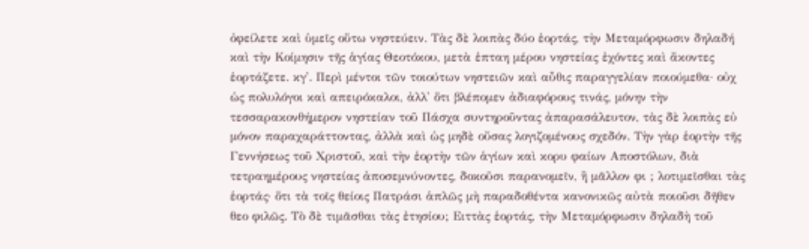ὀφείλετε καὶ ὑμεῖς οὕτω νηστεύειν. Τὰς δὲ λοιπὰς δύο ἑορτάς, τὴν Μεταμόρφωσιν δηλαδή καὶ τὴν Κοίμησιν τῆς ἁγίας Θεοτόκου, μετὰ ἑπταη μέρου νηστείας ἐχόντες καὶ ἄκοντες ἑορτάζετε. κγ'. Περὶ μέντοι τῶν τοιούτων νηστειῶν καὶ αὖθις παραγγελίαν ποιούμεθα· οὐχ ὡς πολυλόγοι καὶ απειρόκαλοι, ἀλλ' ὅτι βλέπομεν ἀδιαφόρους τινάς, μόνην τὴν τεσσαρακονθήμερον νηστείαν τοῦ Πάσχα συντηροῦντας ἀπαρασάλευτον, τὰς δὲ λοιπὰς εὐ μόνον παραχαράττοντας, ἀλλὰ καὶ ὡς μηδὲ οὔσας λογιζομένους σχεδόν. Τὴν γὰρ ἑορτὴν τῆς Γεννήσεως τοῦ Χριστοῦ, καὶ τὴν ἑορτὴν τῶν ἁγίων καὶ κορυ φαίων Αποστόλων, διὰ τετραημέρους νηστείας ἀποσεμνύνοντες, δοκοῦσι παρανομεῖν, ἢ μᾶλλον φι ; λοτιμεῖσθαι τὰς ἑορτάς· ὅτι τὰ τοῖς θείοις Πατράσι ἁπλῶς μὴ παραδοθέντα κανονικῶς αὐτὰ ποιοῦσι δῆθεν θεο φιλῶς. Τὸ δὲ τιμᾶσθαι τὰς ἐτησίου; Ειττὰς ἑορτάς, τὴν Μεταμόρφωσιν δηλαδὴ τοῦ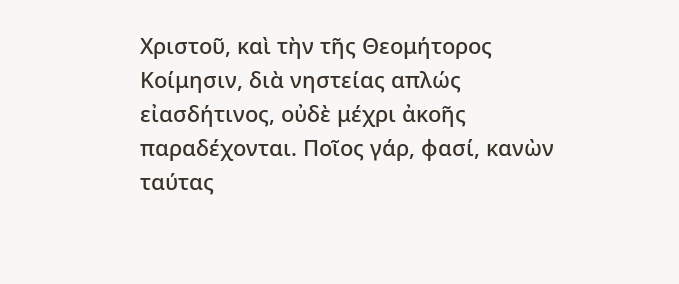Χριστοῦ, καὶ τὴν τῆς Θεομήτορος Κοίμησιν, διὰ νηστείας απλώς εἰασδήτινος, οὐδὲ μέχρι ἀκοῆς παραδέχονται. Ποῖος γάρ, φασί, κανὼν ταύτας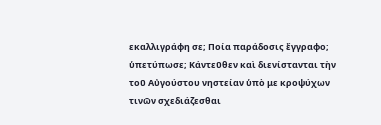εκαλλιγράφη σε; Ποία παράδοσις ἔγγραφο; ὑπετύπωσε; Κάντεῦθεν καὶ διενίστανται τὴν τοῦ Αὐγούστου νηστείαν ὑπὸ με κροψύχων τινῶν σχεδιάζεσθαι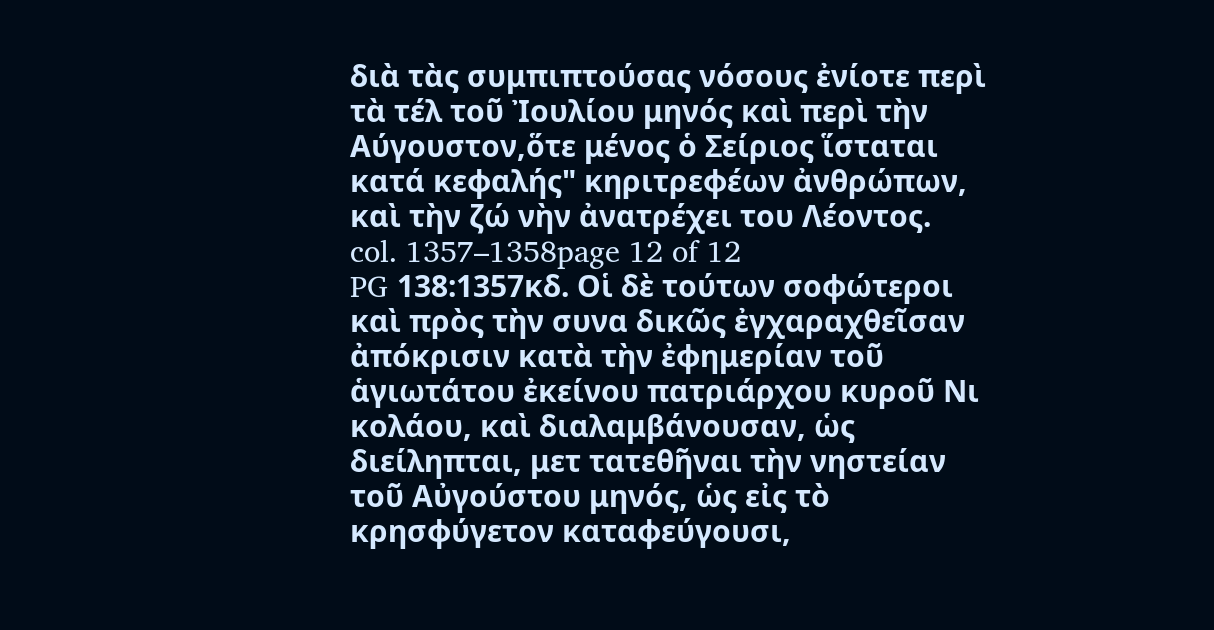διὰ τὰς συμπιπτούσας νόσους ἐνίοτε περὶ τὰ τέλ τοῦ Ἰουλίου μηνός καὶ περὶ τὴν Αύγουστον,ὅτε μένος ὁ Σείριος ἵσταται κατά κεφαλής" κηριτρεφέων ἀνθρώπων, καὶ τὴν ζώ νὴν ἀνατρέχει του Λέοντος.
col. 1357–1358page 12 of 12
PG 138:1357κδ. Οἱ δὲ τούτων σοφώτεροι καὶ πρὸς τὴν συνα δικῶς ἐγχαραχθεῖσαν ἀπόκρισιν κατὰ τὴν ἐφημερίαν τοῦ ἁγιωτάτου ἐκείνου πατριάρχου κυροῦ Νι κολάου, καὶ διαλαμβάνουσαν, ὡς διείληπται, μετ τατεθῆναι τὴν νηστείαν τοῦ Αὐγούστου μηνός, ὡς εἰς τὸ κρησφύγετον καταφεύγουσι,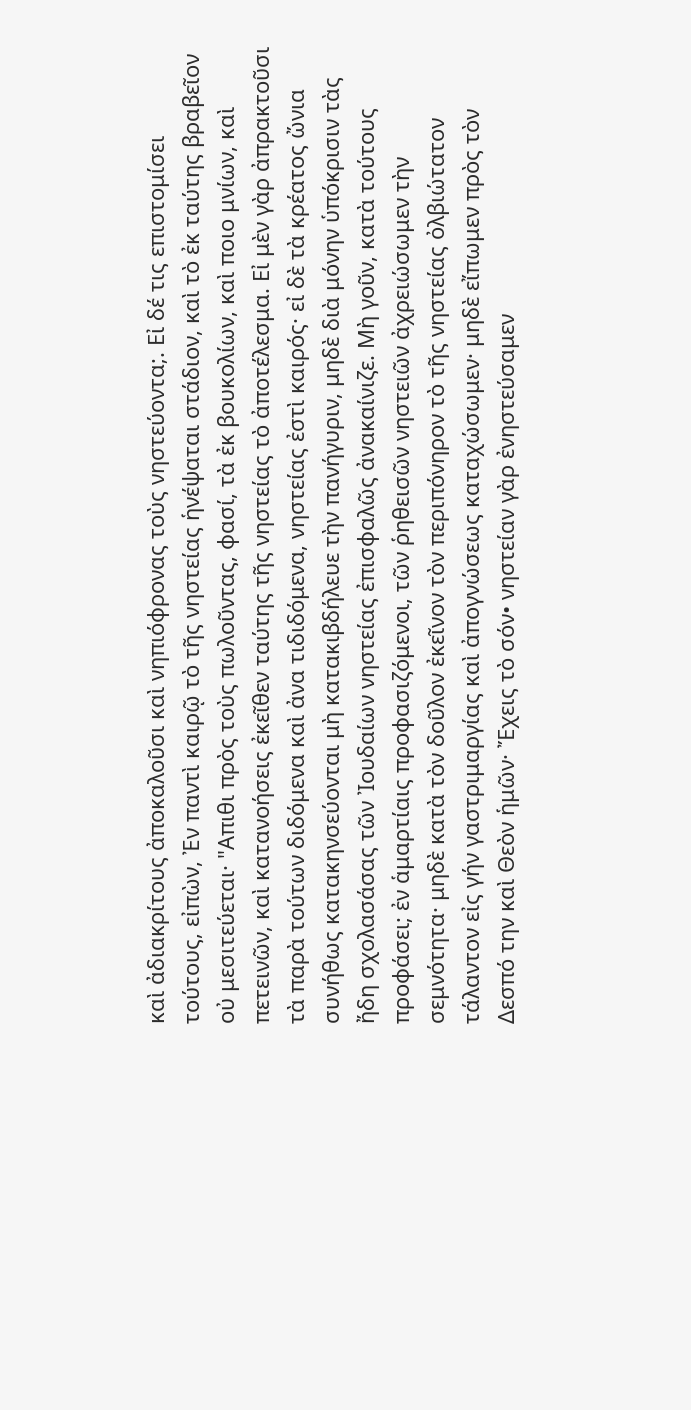καὶ ἀδιακρίτους ἀποκαλοῦσι καὶ νηπιόφρονας τοὺς νηστεύοντα;. Εἰ δέ τις επιστομίσει τούτους, εἰπὼν, Ἐν παντὶ καιρῷ τὸ τῆς νηστείας ἡνέψαται στάδιον, καὶ τὸ ἐκ ταύτης βραβεῖον οὐ μεσιτεύεται· "Απιθι πρὸς τοὺς πωλοῦντας, φασί, τὰ ἐκ βουκολίων, καὶ ποιο μνίων, καὶ πετεινῶν, καὶ κατανοήσεις ἐκεῖθεν ταύτης τῆς νηστείας τὸ ἀποτέλεσμα. Εἰ μὲν γὰρ ἀπρακτοῦσι τὰ παρὰ τούτων διδόμενα καὶ ἀνα τιδιδόμενα, νηστείας ἐστὶ καιρός· εἰ δὲ τὰ κρέατος ὤνια συνήθως κατακηνσεύονται μὴ κατακιβδήλευε τὴν πανήγυριν, μηδὲ διὰ μόνην ὑπόκρισιν τὰς ἤδη σχολασάσας τῶν Ἰουδαίων νηστείας ἐπισφαλῶς ἀνακαίνιζε. Μὴ γοῦν, κατὰ τούτους προφάσει; ἐν ἁμαρτίαις προφασιζόμενοι, τῶν ῥηθεισῶν νηστειῶν ἀχρειώσωμεν τὴν σεμνότητα· μηδὲ κατὰ τὸν δοῦλον ἐκεῖνον τὸν περιπόνηρον τὸ τῆς νηστείας ὀλβιώτατον τάλαντον εἰς γήν γαστριμαργίας καὶ ἀπογνώσεως καταχώσωμεν· μηδὲ εἴπωμεν πρὸς τὸν Δεσπό την καὶ Θεὸν ἡμῶν· Ἔχεις τὸ σόν• νηστείαν γὰρ ἐνηστεύσαμεν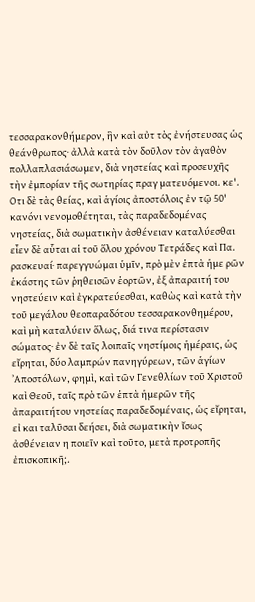τεσσαρακονθήμερον, ἣν καὶ αὐτ τὸς ἐνήστευσας ὡς θεάνθρωπος· ἀλλὰ κατὰ τὸν δοῦλον τὸν ἀγαθὸν πολλαπλασιάσωμεν, διὰ νηστείας καὶ προσευχῆς τὴν ἐμπορίαν τῆς σωτηρίας πραγ ματευόμενοι. κε'. Οτι δὲ τὰς θείας, καὶ ἁγίοις ἀποστόλοις ἐν τῷ 50' κανόνι νενομοθέτηται, τὰς παραδεδομένας νηστείας, διὰ σωματικὴν ἀσθένειαν καταλύεσθαι εἶεν δὲ αὗται αἱ τοῦ ὅλου χρόνου Τετράδες καὶ Πα. ρασκευαί· παρεγγυώμαι ὑμῖν, πρὸ μὲν ἑπτὰ ἡμε ρῶν ἑκάστης τῶν ῥηθεισῶν ἑορτῶν, ἐξ ἀπαραιτή του νηστεύειν καὶ ἐγκρατεύεσθαι, καθὼς καὶ κατὰ τὴν τοῦ μεγάλου θεοπαραδότου τεσσαρακονθημέρου, καὶ μὴ καταλύειν ὅλως, διά τινα περίστασιν σώματος· ἐν δὲ ταῖς λοιπαῖς νηστίμοις ἡμέραις, ὡς εἴρηται, δύο λαμπρών πανηγύρεων, τῶν ἁγίων ᾿Αποστόλων, φημὶ, καὶ τῶν Γενεθλίων τοῦ Χριστοῦ καὶ Θεοῦ, ταῖς πρὸ τῶν ἑπτὰ ἡμερῶν τῆς ἀπαραιτήτου νηστείας παραδεδομέναις, ὡς εἴρηται, εἰ και ταλῦσαι δεήσει, διὰ σωματικὴν ἴσως ἀσθένειαν η ποιεῖν καὶ τοῦτο, μετὰ προτροπῆς ἐπισκοπικῆ;.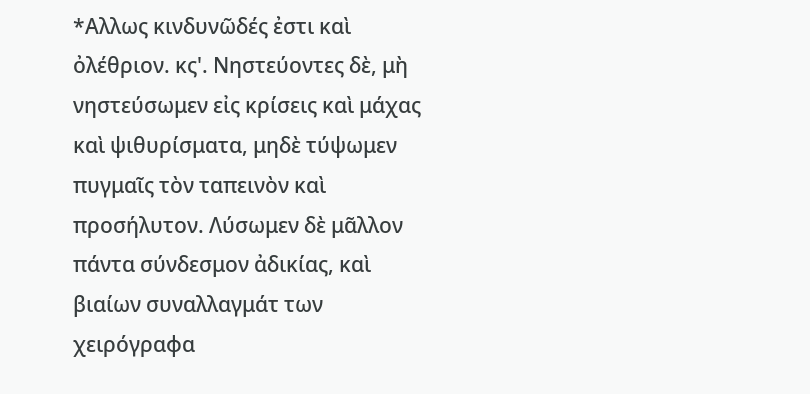*Αλλως κινδυνῶδές ἐστι καὶ ὀλέθριον. κς'. Νηστεύοντες δὲ, μὴ νηστεύσωμεν εἰς κρίσεις καὶ μάχας καὶ ψιθυρίσματα, μηδὲ τύψωμεν πυγμαῖς τὸν ταπεινὸν καὶ προσήλυτον. Λύσωμεν δὲ μᾶλλον πάντα σύνδεσμον ἀδικίας, καὶ βιαίων συναλλαγμάτ των χειρόγραφα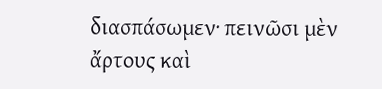διασπάσωμεν· πεινῶσι μὲν ἄρτους καὶ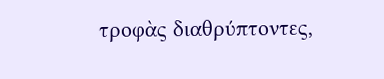τροφὰς διαθρύπτοντες,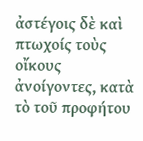ἀστέγοις δὲ καὶ πτωχοίς τοὺς οἴκους ἀνοίγοντες, κατὰ τὸ τοῦ προφήτου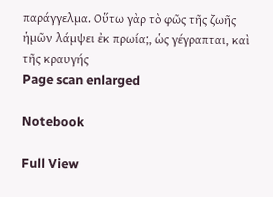παράγγελμα. Οὕτω γὰρ τὸ φῶς τῆς ζωῆς ἡμῶν λάμψει ἐκ πρωία;, ὡς γέγραπται, καὶ τῆς κραυγής
Page scan enlarged

Notebook

Full View